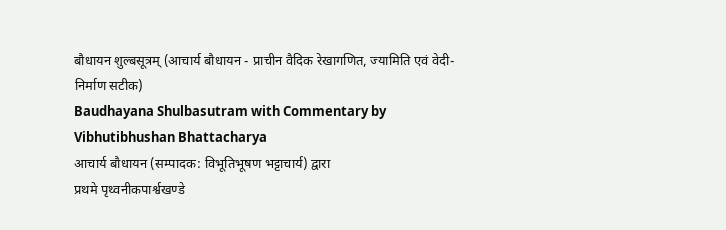बौधायन शुल्बसूत्रम् (आचार्य बौधायन - प्राचीन वैदिक रेखागणित, ज्यामिति एवं वेदी-निर्माण सटीक)
Baudhayana Shulbasutram with Commentary by Vibhutibhushan Bhattacharya
आचार्य बौधायन (सम्पादक: विभूतिभूषण भट्टाचार्य) द्वारा
प्रथमे पृथ्वनीकपार्श्वखण्डे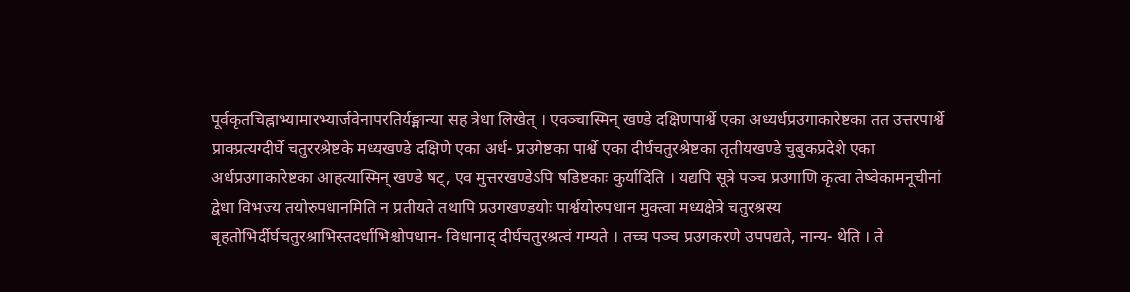पूर्वकृतचिह्नाभ्यामारभ्यार्जवेनापरतिर्यङ्मान्या सह त्रेधा लिखेत् । एवञ्चास्मिन् खण्डे दक्षिणपार्श्वे एका अध्यर्धप्रउगाकारेष्टका तत उत्तरपार्श्वे प्राक्प्रत्यग्दीर्घे चतुररश्रेष्टके मध्यखण्डे दक्षिणे एका अर्ध- प्रउगेष्टका पार्श्वे एका दीर्घचतुरश्रेष्टका तृतीयखण्डे चुबुकप्रदेशे एका अर्धप्रउगाकारेष्टका आहत्यास्मिन् खण्डे षट्, एव मुत्तरखण्डेऽपि षडिष्टकाः कुर्यादिति । यद्यपि सूत्रे पञ्च प्रउगाणि कृत्वा तेष्वेकामनूचीनां द्वेधा विभज्य तयोरुपधानमिति न प्रतीयते तथापि प्रउगखण्डयोः पार्श्वयोरुपधान मुक्त्वा मध्यक्षेत्रे चतुरश्रस्य बृहतोभिर्दीर्घचतुरश्राभिस्तदर्धाभिश्चोपधान- विधानाद् दीर्घचतुरश्रत्वं गम्यते । तच्च पञ्च प्रउगकरणे उपपद्यते, नान्य- थेति । ते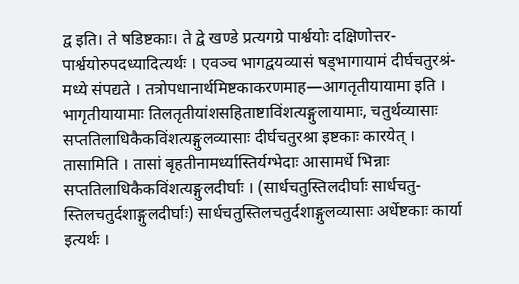द्व इति। ते षडिष्टकाः। ते द्वे खण्डे प्रत्यगग्रे पार्श्वयोः दक्षिणोत्तर- पार्श्वयोरुपदध्यादित्यर्थः । एवञ्च भागद्वयव्यासं षड्भागायामं दीर्घचतुरश्रं- मध्ये संपद्यते । तत्रोपधानार्थमिष्टकाकरणमाह—आगतृतीयायामा इति । भागृतीयायामाः तिलतृतीयांशसहिताष्टाविंशत्यङ्गुलायामाः, चतुर्थव्यासाः सप्ततिलाधिकैकविंशत्यङ्गुलव्यासाः दीर्घचतुरश्रा इष्टकाः कारयेत् । तासामिति । तासां बृहतीनामर्ध्यास्तिर्यग्भेदाः आसामर्धे भिन्नाः सप्ततिलाधिकैकविंशत्यङ्गुलदीर्घाः । (सार्धचतुस्तिलदीर्घाः सार्धचतु- स्तिलचतुर्दशाङ्गुलदीर्घाः) सार्धचतुस्तिलचतुर्दशाङ्गुलव्यासाः अर्धेष्टकाः कार्या इत्यर्थः ।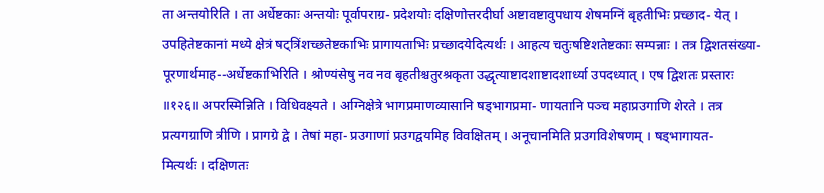ता अन्तयोरिति । ता अर्धेष्टकाः अन्तयोः पूर्वापराग्र- प्रदेशयोः दक्षिणोत्तरदीर्घा अष्टावष्टावुपधाय शेषमग्निं बृहतीभिः प्रच्छाद- येत् । उपहितेष्टकानां मध्ये क्षेत्रं षट्त्रिंशच्छतेष्टकाभिः प्रागायताभिः प्रच्छादयेदित्यर्थः । आहत्य चतुःषष्टिशतेष्टकाः सम्पन्नाः । तत्र द्विशतसंख्या- पूरणार्थमाह--अर्धेष्टकाभिरिति । श्रोण्यंसेषु नव नव बृहतीश्चतुरश्रकृता उद्धृत्याष्टादशाष्टादशार्ध्या उपदध्यात् । एष द्विशतः प्रस्तारः ॥१२६॥ अपरस्मिन्निति । विधिवक्ष्यते । अग्निक्षेत्रे भागप्रमाणव्यासानि षड्भागप्रमा- णायतानि पञ्च महाप्रउगाणि शेरते । तत्र प्रत्यगग्राणि त्रीणि । प्रागग्रे द्वे । तेषां महा- प्रउगाणां प्रउगद्वयमिह विवक्षितम् । अनूचानमिति प्रउगविशेषणम् । षड्भागायत-
मित्यर्थः । दक्षिणतः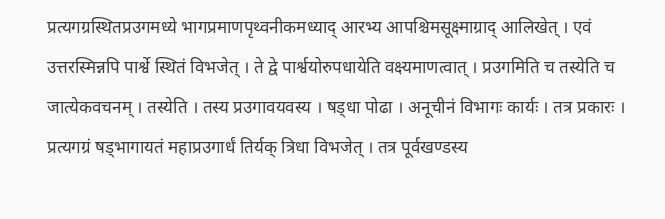प्रत्यगग्रस्थितप्रउगमध्ये भागप्रमाणपृथ्वनीकमध्याद् आरभ्य आपश्चिमसूक्ष्माग्राद् आलिखेत् । एवं उत्तरस्मिन्नपि पार्श्वे स्थितं विभजेत् । ते द्वे पार्श्वयोरुपधायेति वक्ष्यमाणत्वात् । प्रउगमिति च तस्येति च जात्येकवचनम् । तस्येति । तस्य प्रउगावयवस्य । षड्धा पोढा । अनूचीनं विभागः कार्यः । तत्र प्रकारः । प्रत्यगग्रं षड्भागायतं महाप्रउगार्धं तिर्यक् त्रिधा विभजेत् । तत्र पूर्वखण्डस्य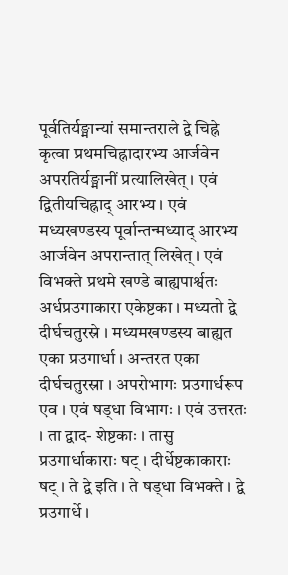पूर्वतिर्यङ्मान्यां समान्तराले द्वे चिह्ने कृत्वा प्रथमचिह्नादारभ्य आर्जवेन अपरतिर्यङ्मानीं प्रत्यालिखेत् । एवं द्वितीयचिह्नाद् आरभ्य । एवं मध्यखण्डस्य पूर्वान्तन्मध्याद् आरभ्य आर्जवेन अपरान्तात् लिखेत् । एवं विभक्ते प्रथमे खण्डे बाह्यपार्श्वतः अर्धप्रउगाकारा एकेष्टका । मध्यतो द्वे दीर्घचतुरस्रे । मध्यमखण्डस्य बाह्यत एका प्रउगार्धा । अन्तरत एका दीर्घचतुरस्रा । अपरोभागः प्रउगार्धरूप एव । एवं षड्धा विभागः । एवं उत्तरतः । ता द्वाद- शेष्टकाः । तासु प्रउगार्धाकाराः षट् । दीर्धेष्टकाकाराः षट् । ते द्वे इति । ते षड्धा विभक्ते । द्वे प्रउगार्धे ।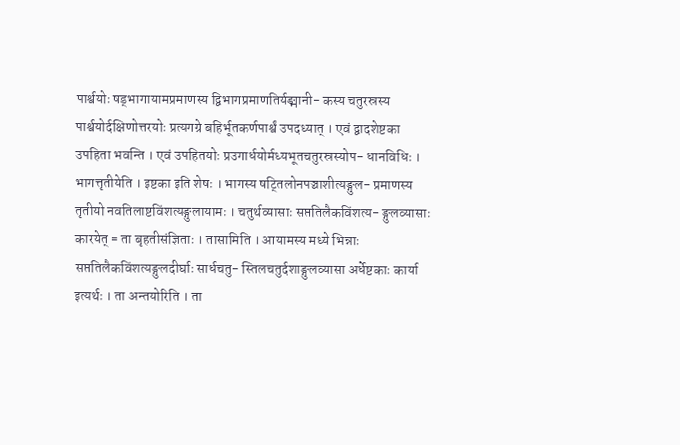पार्श्वयोः षड्भागायामप्रमाणस्य द्विभागप्रमाणतिर्यङ्मानी- कस्य चतुरस्रस्य पार्श्वयोर्दक्षिणोत्तरयोः प्रत्यगग्रे बहिर्भूतकर्णपार्श्वं उपदध्यात् । एवं द्वादशेष्टका उपहिता भवन्ति । एवं उपहितयोः प्रउगार्धयोर्मध्यभूतचतुरस्रस्योप- धानविधिः । भागत्तृतीयेति । इष्टका इति शेषः । भागस्य षट्तिलोनपञ्चाशीत्यङ्गुल- प्रमाणस्य तृतीयो नवतिलाष्टविंशत्यङ्गुलायामः । चतुर्थव्यासाः सप्ततिलैकविंशत्य- ङ्गुलव्यासाः कारयेत् = ता बृहतीसंज्ञिताः । तासामिति । आयामस्य मध्ये भिन्नाः सप्ततिलैकविंशत्यङ्गुलदीर्घाः सार्धचतु- स्तिलचतुर्दशाङ्गुलव्यासा अर्धेष्टकाः कार्या इत्यर्थः । ता अन्तयोरिति । ता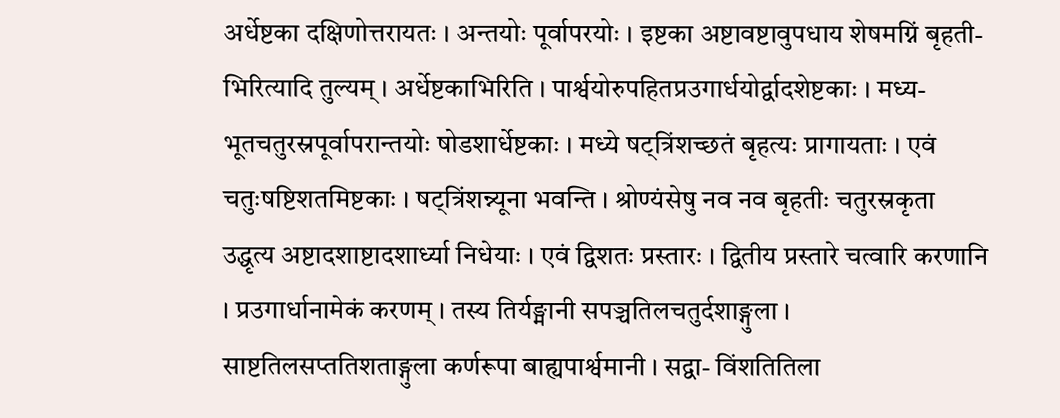अर्धेष्टका दक्षिणोत्तरायतः । अन्तयोः पूर्वापरयोः । इष्टका अष्टावष्टावुपधाय शेषमग्निं बृहती- भिरित्यादि तुल्यम् । अर्धेष्टकाभिरिति । पार्श्वयोरुपहितप्रउगार्धयोर्द्वादशेष्टकाः । मध्य- भूतचतुरस्रपूर्वापरान्तयोः षोडशार्धेष्टकाः । मध्ये षट्त्रिंशच्छतं बृहत्यः प्रागायताः । एवं चतुःषष्टिशतमिष्टकाः । षट्त्रिंशन्न्यूना भवन्ति । श्रोण्यंसेषु नव नव बृहतीः चतुरस्रकृता उद्धृत्य अष्टादशाष्टादशार्ध्या निधेयाः । एवं द्विशतः प्रस्तारः । द्वितीय प्रस्तारे चत्वारि करणानि । प्रउगार्धानामेकं करणम् । तस्य तिर्यङ्मानी सपञ्चतिलचतुर्दशाङ्गुला । साष्टतिलसप्ततिशताङ्गुला कर्णरूपा बाह्यपार्श्वमानी । सद्वा- विंशतितिला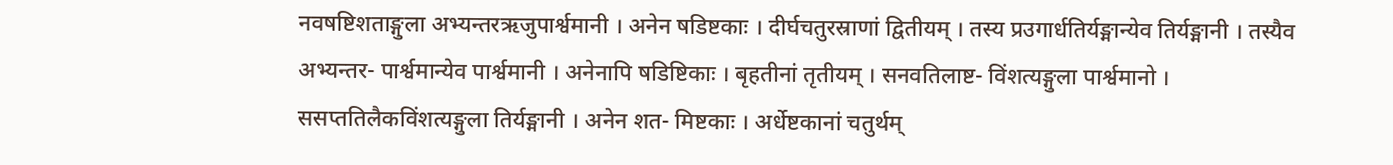नवषष्टिशताङ्गुला अभ्यन्तरऋजुपार्श्वमानी । अनेन षडिष्टकाः । दीर्घचतुरस्राणां द्वितीयम् । तस्य प्रउगार्धतिर्यङ्मान्येव तिर्यङ्मानी । तस्यैव अभ्यन्तर- पार्श्वमान्येव पार्श्वमानी । अनेनापि षडिष्टिकाः । बृहतीनां तृतीयम् । सनवतिलाष्ट- विंशत्यङ्गुला पार्श्वमानो । ससप्ततिलैकविंशत्यङ्गुला तिर्यङ्मानी । अनेन शत- मिष्टकाः । अर्धेष्टकानां चतुर्थम्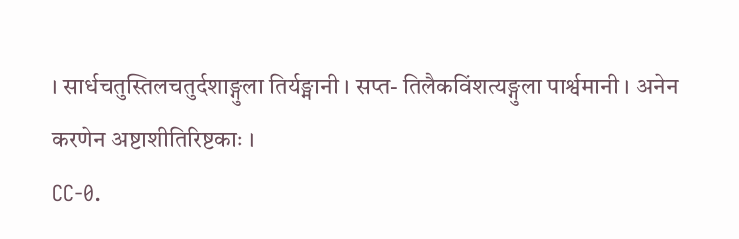। सार्धचतुस्तिलचतुर्दशाङ्गुला तिर्यङ्मानी । सप्त- तिलैकविंशत्यङ्गुला पार्श्वमानी । अनेन करणेन अष्टाशीतिरिष्टकाः ।
CC-0.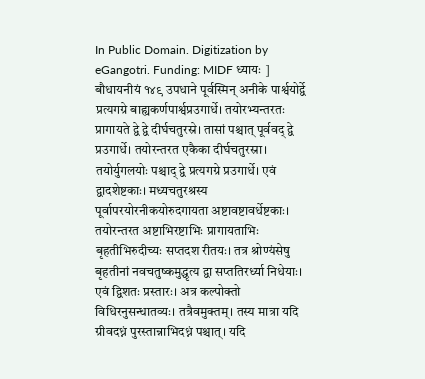In Public Domain. Digitization by eGangotri. Funding: MIDF ध्यायः ] बौधायनीयं १४९ उपधाने पूर्वस्मिन् अनीके पार्श्वयोर्द्वे प्रत्यगग्रे बाह्यकर्णपार्श्वप्रउगार्धे। तयोरभ्यन्तरतः प्रागायते द्वे द्वे दीर्घचतुरस्रे। तासां पश्चात् पूर्ववद् द्वे प्रउगार्धे। तयोरन्तरत एकैका दीर्घचतुरस्रा। तयोर्युगलयोः पश्चाद् द्वे प्रत्यगग्रे प्रउगार्धे। एवं द्वादशेष्टकाः। मध्यचतुरश्रस्य पूर्वापरयोरनीकयोरुदगायता अष्टावष्टावर्धेष्टकाः। तयोरन्तरत अष्टाभिरष्टाभिः प्रागायताभिः बृहतीभिरुदीच्यः सप्तदश रीतयः। तत्र श्रोण्यंसेषु बृहतीनां नवचतुष्कमुद्धृत्य द्वा सप्ततिरर्ध्या निधेयाः। एवं द्विशतः प्रस्तारः। अत्र कल्पोक्तो विधिरनुसन्धातव्यः। तत्रैवमुक्तम्। तस्य मात्रा यदि ग्रीवदध्नं पुरस्तान्नाभिदध्नं पश्चात्। यदि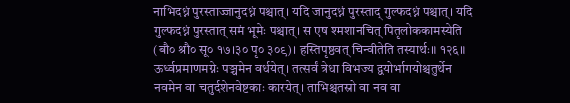नाभिदध्नं पुरस्ताज्जानुदध्नं पश्चात्। यदि जानुदध्नं पुरस्ताद् गुल्फदध्नं पश्चात्। यदि गुल्फदध्नं पुरस्तात् समं भूमेः पश्चात्। स एष श्मशानचित् पितृलोककामस्येति (बौ० श्रौ० सू० १७।३० पृ० ३०९)। हस्तिपृष्ठवत् चिन्वीतेति तस्यार्थः॥ १२६॥ ऊर्ध्वप्रमाणमग्नेः पञ्चमेन वर्धयेत्। तत्सर्वं त्रेधा विभज्य द्वयोर्भागयोश्चतुर्थेन नवमेन वा चतुर्दशेनवेष्टकाः कारयेत्। ताभिश्चतस्रो वा नव वा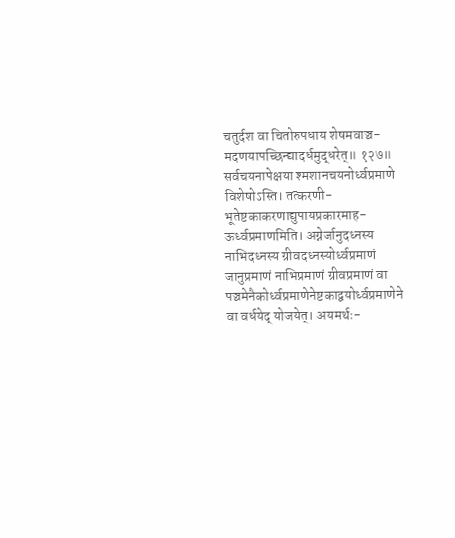चतुर्दश वा चितोरुपधाय शेषमवाञ्च- मदणयापच्छिन्द्यादर्धमुद्धरेत्॥ १२७॥ सर्वचयनापेक्षया श्मशानचयनोर्ध्वप्रमाणे विशेषोऽस्ति। तत्करणी- भूतेष्टकाकरणाद्युपायप्रकारमाह- ऊर्ध्वप्रमाणमिति। अग्नेर्जानुदध्नस्य नाभिदध्नस्य ग्रीवदध्नस्योर्ध्वप्रमाणं जानुप्रमाणं नाभिप्रमाणं ग्रीवप्रमाणं वा पञ्चमेनैकोर्ध्वप्रमाणेनेष्टकाद्वयोर्ध्वप्रमाणेने वा वर्धयेद् योजयेत्। अयमर्थः-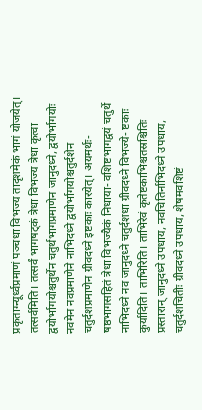प्रकृताग्न्यूर्ध्वप्रमाणं पञ्चधा विभज्य तादृशमेकं भागं योजयेत्। तत्सर्वमिति। तत्सर्वं भागषट्कं त्रेधा विभज्य त्रेधा कृत्वा द्वयोर्भागयोश्चतुर्थेन चतुर्थभागप्रमाणेन जानुदध्ने, द्वयोर्भागयोः नवमेन नवप्रमाणेने नाभिदध्ने द्वयोर्भागयोश्चतुर्दशेन चतुर्दशप्रमाणेन ग्रीवदध्ने इष्टकाः कारयेत्। अयमर्थः-षष्ठभागसहितं त्रेधा विभज्यैकं निधाया- वशिष्टभागद्वयं चतुर्थे नाभिदध्ने नव जानुदध्ने चतुर्दशधा ग्रीवदध्ने विभज्ये- ष्टकाः कुर्यादिति। ताभिरिति। ताभिरेवं कृतेष्टकाभिश्चतस्रश्चितिः प्रस्तारान् जानुदध्ने उपधाय, नवचितिर्नाभिदध्ने उपधाय, चतुर्दशचितीः ग्रीवदध्ने उपधाय, शेषमवशिष्टं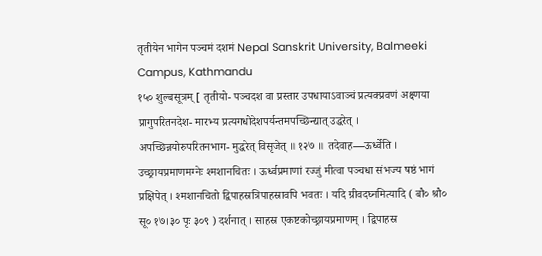तृतीयेन भागेन पञ्चमं दशमं Nepal Sanskrit University, Balmeeki Campus, Kathmandu
१५० शुल्बसूत्रम् [ तृतीयो- पञ्चदश वा प्रस्तार उपधायाऽवाञ्चं प्रत्यक्प्रवणं अक्ष्णया प्रागुपरितनदेश- मारभ्य प्रत्यगधोदेशपर्यन्तमपच्छिन्द्यात् उद्धरेत् । अपच्छिन्नयोरुपरितनभाग- मुद्धरेत् विसृजेत् ॥ १२७ ॥ तदेवाह—ऊर्ध्वेति । उच्छ्रायप्रमाणमग्नेः श्मशानचितः । ऊर्ध्वप्रमाणां रज्जुं मीत्वा पञ्चधा संभज्य षष्ठं भागं प्रक्षिपेत् । श्मशानचितो द्विपाहस्रत्रिपाहस्रावपि भवतः । यदि ग्रीवदघ्नमित्यादि ( बौ० श्रौ० सू० १७।३० पृः ३०९ ) दर्शनात् । साहस्र एकष्टकोच्छ्रायप्रमाणम् । द्विपाहस्र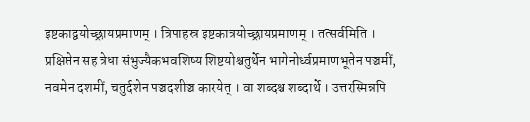इष्टकाद्वयोच्छ्रायप्रमाणम् । त्रिपाहस्र इष्टकात्रयोच्छ्रायप्रमाणम् । तत्सर्वमिति । प्रक्षिप्तेन सह त्रेधा संभुज्यैकभवशिष्य शिष्टयोश्चतुर्थेन भागेनोर्ध्वप्रमाणभूतेन पञ्चमीं, नवमेन दशमीं, चतुर्दशेन पञ्चदशीञ्च कारयेत् । वा शब्दश्च शब्दार्थे । उत्तरस्मिन्नपि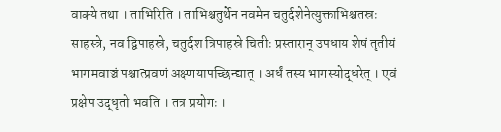वाक्ये तथा । ताभिरिति । ताभिश्चतुर्थेन नवमेन चतुर्दशेनेत्युक्ताभिश्चतस्रः साहस्त्रे, नव द्विपाहस्रे, चतुर्दश त्रिपाहस्रे चितीः प्रस्तारान् उपधाय शेषं तृतीयं भागमवाञ्चं पश्चात्प्रवणं अक्ष्णयापच्छिन्द्यात् । अर्धं तस्य भागस्योद्धरेत् । एवं प्रक्षेप उद्धृतो भवति । तत्र प्रयोगः ।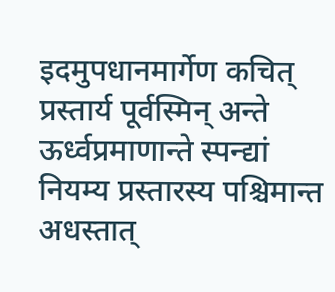इदमुपधानमार्गेण कचित् प्रस्तार्य पूर्वस्मिन् अन्ते ऊर्ध्वप्रमाणान्ते स्पन्द्यां नियम्य प्रस्तारस्य पश्चिमान्त अधस्तात्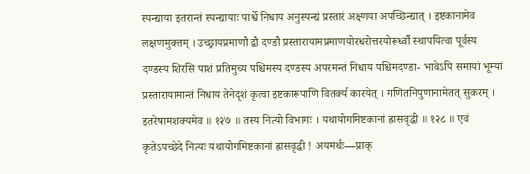स्पन्द्याया इतरान्तं स्पन्द्यायाः पार्श्वे निधाय अनुस्पन्द्यं प्रस्तारं अक्ष्णया अपच्छिन्द्यात् । इष्टकानामेव लक्षणमुक्तम् । उच्छ्रायप्रमाणौ द्वौ दण्डौ प्रस्तारायामप्रमाणयोरधरोत्तरयोरूर्ध्वौ स्थापयित्वा पूर्वस्य दण्डस्य शिरसि पाशं प्रतिमुच्य पश्चिमस्य दण्डस्य अपरमन्तं निधाय पश्चिमदण्डा- भावेऽपि समायां भूम्यां प्रस्तारायामान्तं निधाय तेनेदृशं कृत्वा इष्टकारूपाणि वितर्क्य कारयेत् । गणितनिपुणानामेतत् सुकरम् । इतरेषामशक्यमेव ॥ १२७ ॥ तस्य नित्यो विभागः । यथायोगमिष्टकानां ह्रासवृद्धी ॥ १२८ ॥ एवं कृतेऽपच्छेदे नित्यः यथायोगमिष्टकानां ह्रासवृद्धी ! अयमर्थः—प्राक्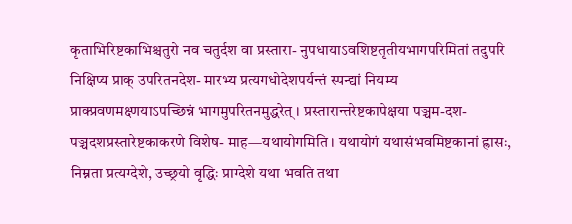कृताभिरिष्टकाभिश्चतुरो नव चतुर्दश वा प्रस्तारा- नुपधायाऽवशिष्टतृतीयभागपरिमितां तदुपरि निक्षिप्य प्राक् उपरितनदेश- मारभ्य प्रत्यगधोदेशपर्यन्तं स्पन्द्यां नियम्य प्राक्प्रवणमक्ष्णयाऽपच्छिन्नं भागमुपरितनमुद्धरेत् । प्रस्तारान्तरेष्टकापेक्षया पञ्चम-दश-पञ्चदशप्रस्तारेष्टकाकरणे विशेष- माह—यथायोगमिति । यथायोगं यथासंभवमिष्टकानां ह्रासः, निम्नता प्रत्यग्देशे, उच्छ्रयो वृद्धिः प्राग्देशे यथा भवति तथा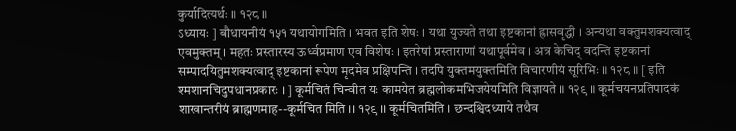कुर्यादित्यर्थः ॥ १२८ ॥
ऽध्यायः ] बौधायनीयं १५१ यथायोगमिति । भवत इति शेषः । यथा युज्यते तथा इष्टकानां ह्रासवृद्धी । अन्यथा वक्तुमशक्यत्वाद् एवमुक्तम् । महतः प्रस्तारस्य ऊर्ध्वप्रमाण एव विशेषः । इतरेषां प्रस्ताराणां यथापूर्वमेव । अत्र केचिद् वदन्ति इष्टकानां सम्पादयितुमशक्यत्वाद् इष्टकानां रूपेण मृदमेव प्रक्षिपन्ति । तदपि युक्तमयुक्तमिति विचारणीयं सूरिभिः ॥ १२८ ॥ [ इति श्मशानचिदुपधानप्रकारः । ] कूर्मचितं चिन्वीत यः कामयेत ब्रह्मलोकमभिजयेयमिति विज्ञायते ॥ १२९ ॥ कूर्मचयनप्रतिपादकं शाखान्तरीयं ब्राह्मणमाह--कूर्मचित मिति ।। १२९ ।। कूर्मचितमिति । छन्दश्विदध्याये तथैव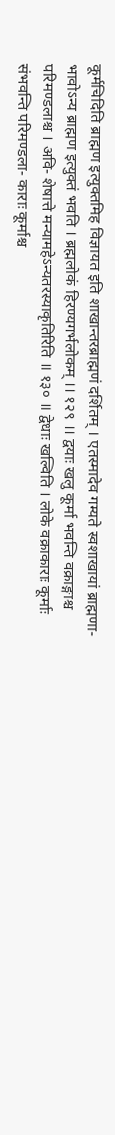कूर्मचिदिति ब्राह्मण इत्युक्तमिह विज्ञायत इति शाखान्तरब्राह्मणं दर्शितम् । एतस्मादेव गम्यते स्वशाखायां ब्राह्मणा- भावोऽन्य ब्राह्मण इत्युक्तं भवति । ब्रह्मलोकं हिरण्यगर्भलोकम् ।। १२९ ।। द्वयाः खलु कूर्मा भवन्ति वक्राङ्गाश्च परिमण्डलाश्च । अवि- शेषात्ते मन्यामहेऽन्यतरस्याकृतिरिति ॥ १३० ॥ द्वेधाः खल्विति । लोके वक्राकाराः कूर्माः संभवन्ति परिमण्डला- काराः कूर्माश्च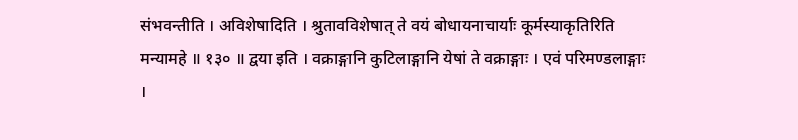संभवन्तीति । अविशेषादिति । श्रुतावविशेषात् ते वयं बोधायनाचार्याः कूर्मस्याकृतिरिति मन्यामहे ॥ १३० ॥ द्वया इति । वक्राङ्गानि कुटिलाङ्गानि येषां ते वक्राङ्गाः । एवं परिमण्डलाङ्गाः ।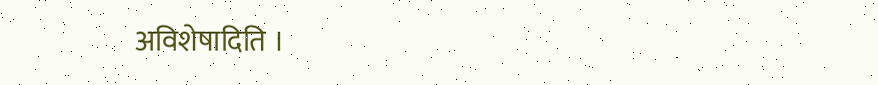अविशेषादिति ।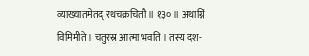व्याख्यातमेतद् रथचक्रचितौ ॥ १३० ॥ अथाग्निं विमिमीते । चतुरस्र आत्मा भवति । तस्य दश-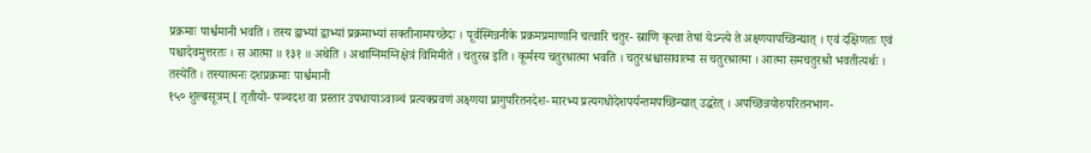प्रक्रमाः पार्श्वमानी भवति । तस्य द्वाभ्यां द्वाभ्यां प्रक्रमाभ्यां सक्तीनामपच्छेदः । पूर्वस्मिन्ननीके प्रक्रमप्रमाणानि चत्वारि चतुर- स्राणि कृत्वा तेषां येऽन्त्ये ते अक्ष्णयापच्छिन्द्यात् । एवं दक्षिणतः एवं पश्चादेवमुत्तरतः । स आत्मा ॥ १३१ ॥ अथेति । अथाग्निमग्निक्षेत्रं विमिमीते । चतुरस्र इति । कूर्मस्य चतुरश्रात्मा भवति । चतुरश्रश्चासावात्मा स चतुरश्रात्मा । आत्मा समचतुरश्रो भवतीत्यर्थः । तस्येति । तस्यात्मनः दशप्रक्रमाः पार्श्वमानी
१५० शुल्बसूत्रम् [ तृतीयो- पञ्चदश वा प्रस्तार उपधायाऽवाञ्चं प्रत्यक्प्रवणं अक्ष्णया प्रागुपरितनदेश- मारभ्य प्रत्यगधोदेशपर्यन्तमपच्छिन्द्यात् उद्धरेत् । अपच्छिन्नयोरुपरितनभाग-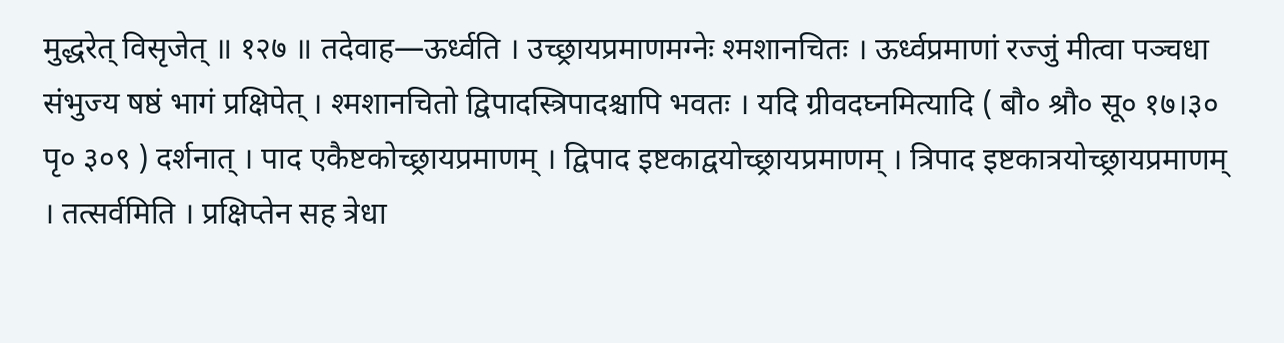मुद्धरेत् विसृजेत् ॥ १२७ ॥ तदेवाह—ऊर्ध्वति । उच्छ्रायप्रमाणमग्नेः श्मशानचितः । ऊर्ध्वप्रमाणां रज्जुं मीत्वा पञ्चधा संभुज्य षष्ठं भागं प्रक्षिपेत् । श्मशानचितो द्विपादस्त्रिपादश्चापि भवतः । यदि ग्रीवदघ्नमित्यादि ( बौ० श्रौ० सू० १७।३० पृ० ३०९ ) दर्शनात् । पाद एकैष्टकोच्छ्रायप्रमाणम् । द्विपाद इष्टकाद्वयोच्छ्रायप्रमाणम् । त्रिपाद इष्टकात्रयोच्छ्रायप्रमाणम् । तत्सर्वमिति । प्रक्षिप्तेन सह त्रेधा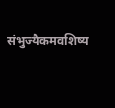संभुज्यैकमवशिष्य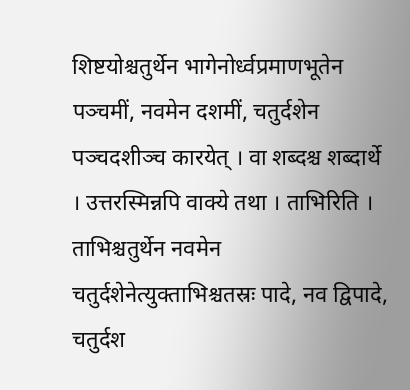शिष्टयोश्चतुर्थेन भागेनोर्ध्वप्रमाणभूतेन पञ्चमीं, नवमेन दशमीं, चतुर्दशेन पञ्चदशीञ्च कारयेत् । वा शब्दश्च शब्दार्थे । उत्तरस्मिन्नपि वाक्ये तथा । ताभिरिति । ताभिश्चतुर्थेन नवमेन चतुर्दशेनेत्युक्ताभिश्चतस्रः पादे, नव द्विपादे, चतुर्दश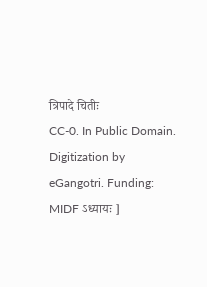त्रिपादे चितीः
CC-0. In Public Domain. Digitization by eGangotri. Funding: MIDF ऽध्यायः ]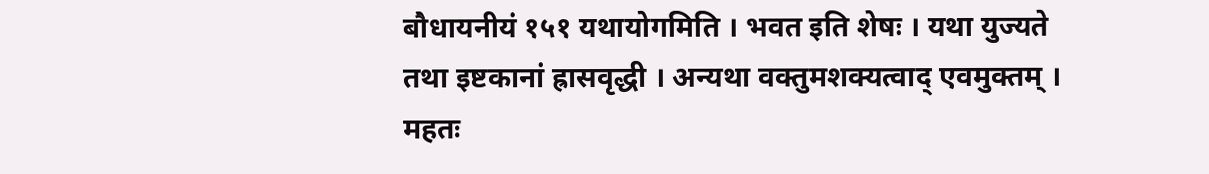बौधायनीयं १५१ यथायोगमिति । भवत इति शेषः । यथा युज्यते तथा इष्टकानां ह्रासवृद्धी । अन्यथा वक्तुमशक्यत्वाद् एवमुक्तम् । महतः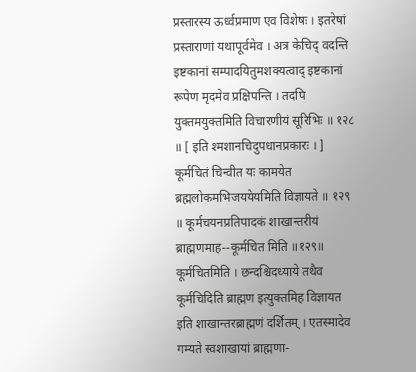प्रस्तारस्य ऊर्ध्वप्रमाण एव विशेषः । इतरेषां प्रस्ताराणां यथापूर्वमेव । अत्र केचिद् वदन्ति इष्टकानां सम्पादयितुमशक्यत्वाद् इष्टकानां रूपेण मृदमेव प्रक्षिपन्ति । तदपि युक्तमयुक्तमिति विचारणीयं सूरिभिः ॥ १२८ ॥ [ इति श्मशानचिदुपधानप्रकारः । ] कूर्मचितं चिन्वीत यः कामयेत ब्रह्मलोकमभिजययेयमिति विज्ञायते ॥ १२९ ॥ कूर्मचयनप्रतिपादकं शाखान्तरीयं ब्राह्मणमाह--कूर्मचित मिति ॥१२९॥ कूर्मचितमिति । छन्दश्चिदध्याये तथैव कूर्मचिदिति ब्राह्मण इत्युक्तमिह विज्ञायत इति शाखान्तरब्राह्मणं दर्शितम् । एतस्मादेव गम्यते स्वशाखायां ब्राह्मणा-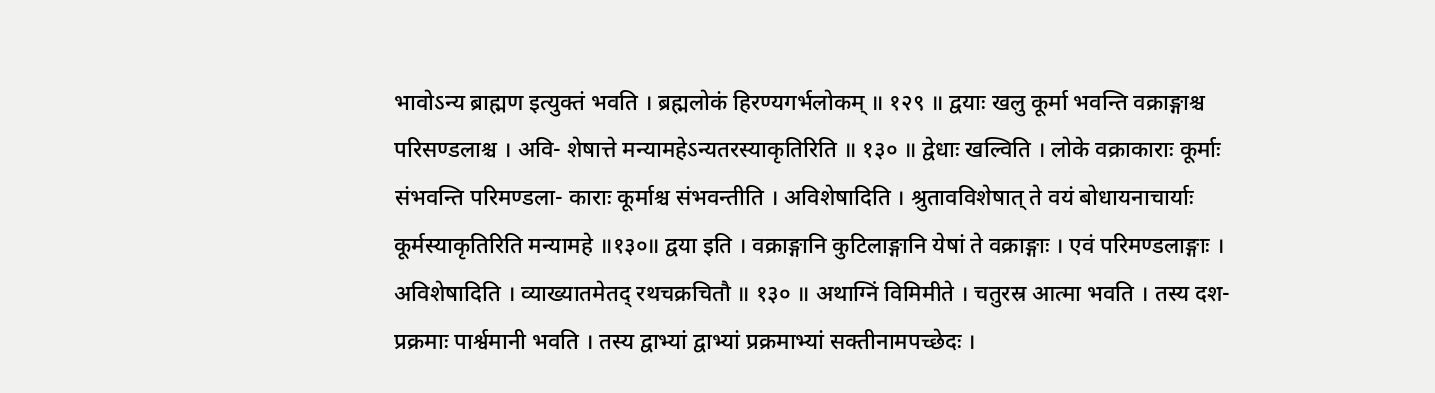भावोऽन्य ब्राह्मण इत्युक्तं भवति । ब्रह्मलोकं हिरण्यगर्भलोकम् ॥ १२९ ॥ द्वयाः खलु कूर्मा भवन्ति वक्राङ्गाश्च परिसण्डलाश्च । अवि- शेषात्ते मन्यामहेऽन्यतरस्याकृतिरिति ॥ १३० ॥ द्वेधाः खल्विति । लोके वक्राकाराः कूर्माः संभवन्ति परिमण्डला- काराः कूर्माश्च संभवन्तीति । अविशेषादिति । श्रुतावविशेषात् ते वयं बोधायनाचार्याः कूर्मस्याकृतिरिति मन्यामहे ॥१३०॥ द्वया इति । वक्राङ्गानि कुटिलाङ्गानि येषां ते वक्राङ्गाः । एवं परिमण्डलाङ्गाः । अविशेषादिति । व्याख्यातमेतद् रथचक्रचितौ ॥ १३० ॥ अथाग्निं विमिमीते । चतुरस्र आत्मा भवति । तस्य दश- प्रक्रमाः पार्श्वमानी भवति । तस्य द्वाभ्यां द्वाभ्यां प्रक्रमाभ्यां सक्तीनामपच्छेदः ।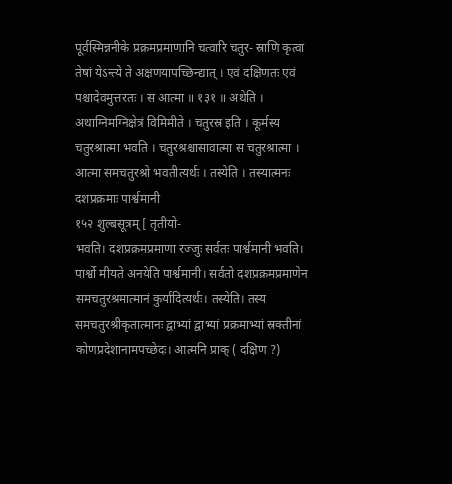पूर्वस्मिन्ननीके प्रक्रमप्रमाणानि चत्वारि चतुर- स्राणि कृत्वा तेषां येऽन्त्ये ते अक्षणयापच्छिन्द्यात् । एवं दक्षिणतः एवं पश्चादेवमुत्तरतः । स आत्मा ॥ १३१ ॥ अथेति । अथाग्निमग्निक्षेत्रं विमिमीते । चतुरस्र इति । कूर्मस्य चतुरश्रात्मा भवति । चतुरश्रश्चासावात्मा स चतुरश्रात्मा । आत्मा समचतुरश्रो भवतीत्यर्थः । तस्येति । तस्यात्मनः दशप्रक्रमाः पार्श्वमानी
१५२ शुल्बसूत्रम् [ तृतीयो-
भवति। दशप्रक्रमप्रमाणा रज्जुः सर्वतः पार्श्वमानी भवति। पार्श्वो मीयते अनयेति पार्श्वमानी। सर्वतो दशप्रक्रमप्रमाणेन समचतुरश्रमात्मानं कुर्यादित्यर्थः। तस्येति। तस्य समचतुरश्रीकृतात्मानः द्वाभ्यां द्वाभ्यां प्रक्रमाभ्यां स्रक्तीनां कोणप्रदेशानामपच्छेदः। आत्मनि प्राक् ( दक्षिण ?)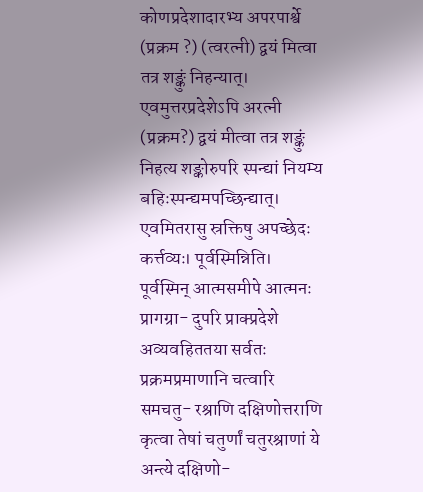कोणप्रदेशादारभ्य अपरपार्श्वे (प्रक्रम ?) (त्वरत्नी) द्वयं मित्वा तत्र शङ्कुं निहन्यात्। एवमुत्तरप्रदेशेऽपि अरत्नी (प्रक्रम?) द्वयं मीत्वा तत्र शङ्कुं निहत्य शङ्कोरुपरि स्पन्द्यां नियम्य बहिःस्पन्द्यमपच्छिन्द्यात्। एवमितरासु स्रक्तिषु अपच्छेदः कर्त्तव्यः। पूर्वस्मिन्निति। पूर्वस्मिन् आत्मसमीपे आत्मनः प्रागग्रा- दुपरि प्राक्प्रदेशे अव्यवहिततया सर्वतः प्रक्रमप्रमाणानि चत्वारि समचतु- रश्राणि दक्षिणोत्तराणि कृत्वा तेषां चतुर्णां चतुरश्राणां ये अन्त्ये दक्षिणो-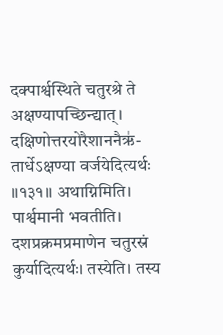दक्पार्श्वस्थिते चतुरश्रे ते अक्षण्यापच्छिन्द्यात्। दक्षिणोत्तरयोरैशाननैऋ॑- तार्धेऽक्षण्या वर्जयेदित्यर्थः ॥१३१॥ अथाग्निमिति। पार्श्वमानी भवतीति। दशप्रक्रमप्रमाणेन चतुरस्रं कुर्यादित्यर्थः। तस्येति। तस्य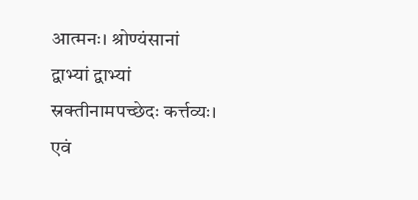आत्मनः। श्रोण्यंसानां द्वाभ्यां द्वाभ्यां स्रक्तीनामपच्छेदः कर्त्तव्यः। एवं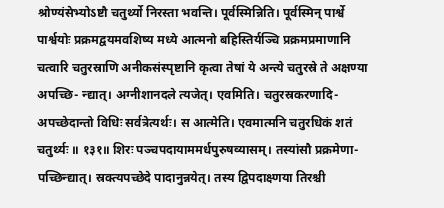श्रोण्यंसेभ्योऽष्टौ चतुर्थ्यो निरस्ता भवन्ति। पूर्वस्मिन्निति। पूर्वस्मिन् पार्श्वे पार्श्वयोः प्रक्रमद्वयमवशिष्य मध्ये आत्मनो बहिस्तिर्यञ्चि प्रक्रमप्रमाणानि चत्वारि चतुरस्राणि अनीकसंस्पृष्टानि कृत्वा तेषां ये अन्त्ये चतुरस्रे ते अक्षण्या अपच्छि- न्द्यात्। अग्नीशानदले त्यजेत्। एवमिति। चतुरस्रकरणादि-अपच्छेदान्तो विधिः सर्वत्रेत्यर्थः। स आत्मेति। एवमात्मनि चतुरधिकं शतं चतुर्थ्यः ॥ १३१॥ शिरः पञ्चपदायाममर्धपुरुषव्यासम्। तस्यांसौ प्रक्रमेणा- पच्छिन्द्यात्। स्रक्त्यपच्छेदे पादानुन्नयेत्। तस्य द्विपदाक्ष्णया तिरश्ची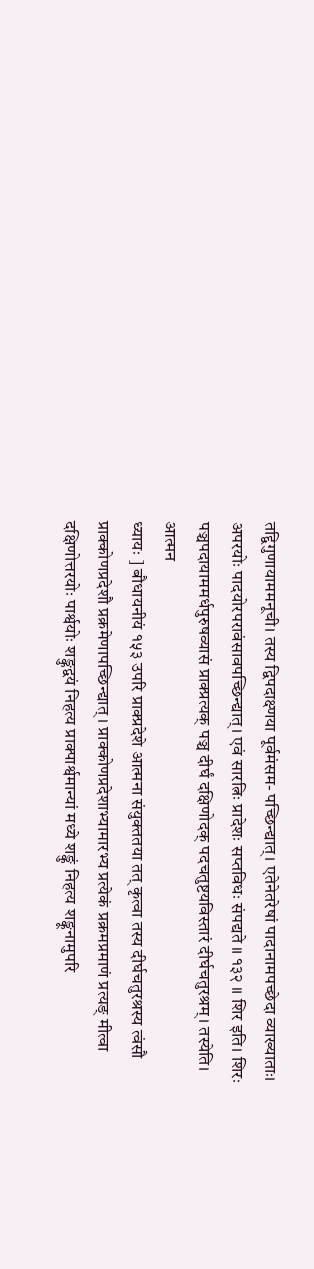तद्द्विगुणायाममनूची। तस्य द्विपदाक्ष्णया पूर्वमंसम- पच्छिन्द्यात्। एतेनेतरेषां पादानामपच्छेदा व्याख्याताः। अपरयोः पादयोरपरावंसावपच्छिन्द्यात्। एवं सारत्निः प्रादेशः सप्तविधः संपद्यते ॥ १३२ ॥ शिर इति। शिरः पञ्चपदायाममर्धपुरुषव्यासं प्राक्प्रत्यक् पञ्च दीर्घं दक्षिणोदक् पदचतुष्टयविस्तारं दीर्घचतुरश्रम्। तस्येति। आत्मन
ध्यायः ] बौधायनीयं १५३ उपरि प्राक्प्रदेशे आत्मना संयुक्ततया तत् कृत्वा तस्य दीर्घचतुरश्रस्य त्वंसौ प्राक्कोणप्रदेशौ प्रक्रमेणापच्छिन्द्यात् । प्राक्कोणप्रदेशाभ्यामारभ्य प्रत्येकं प्रक्रमप्रमाणं प्रत्यङ् मीत्वा दक्षिणोत्तरयोः पार्श्वयोः शङ्कुद्वयं निहत्य प्राक्पार्श्वमान्यां मध्ये शङ्कुं निहत्य शङ्कूनामुपरि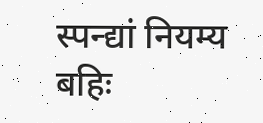स्पन्द्यां नियम्य बहिः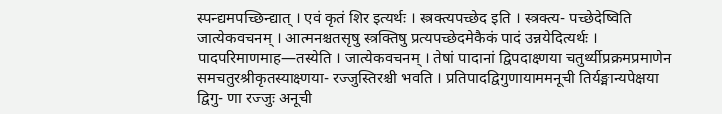स्पन्द्यमपच्छिन्द्यात् । एवं कृतं शिर इत्यर्थः । स्त्रक्त्यपच्छेद इति । स्त्रक्त्य- पच्छेदेष्विति जात्येकवचनम् । आत्मनश्चतसृषु स्त्रक्तिषु प्रत्यपच्छेदमेकैकं पादं उन्नयेदित्यर्थः । पादपरिमाणमाह—तस्येति । जात्येकवचनम् । तेषां पादानां द्विपदाक्ष्णया चतुर्थ्यीप्रक्रमप्रमाणेन समचतुरश्रीकृतस्याक्ष्णया- रज्जुस्तिरश्ची भवति । प्रतिपादद्विगुणायाममनूची तिर्यङ्मान्यपेक्षया द्विगु- णा रज्जुः अनूची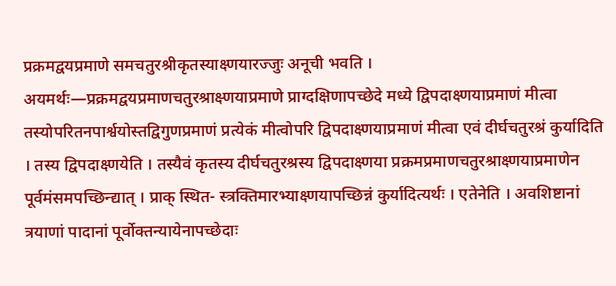प्रक्रमद्वयप्रमाणे समचतुरश्रीकृतस्याक्ष्णयारज्जुः अनूची भवति । अयमर्थः—प्रक्रमद्वयप्रमाणचतुरश्राक्ष्णयाप्रमाणे प्राग्दक्षिणापच्छेदे मध्ये द्विपदाक्ष्णयाप्रमाणं मीत्वा तस्योपरितनपार्श्वयोस्तद्विगुणप्रमाणं प्रत्येकं मीत्वोपरि द्विपदाक्ष्णयाप्रमाणं मीत्वा एवं दीर्घचतुरश्रं कुर्यादिति । तस्य द्विपदाक्ष्णयेति । तस्यैवं कृतस्य दीर्घचतुरश्रस्य द्विपदाक्ष्णया प्रक्रमप्रमाणचतुरश्राक्ष्णयाप्रमाणेन पूर्वमंसमपच्छिन्द्यात् । प्राक् स्थित- स्त्रक्तिमारभ्याक्ष्णयापच्छिन्नं कुर्यादित्यर्थः । एतेनेति । अवशिष्टानां त्रयाणां पादानां पूर्वोक्तन्यायेनापच्छेदाः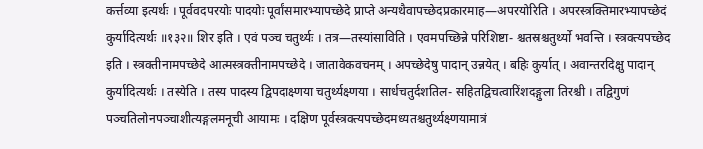कर्त्तव्या इत्यर्थः । पूर्ववदपरयोः पादयोः पूर्वांसमारभ्यापच्छेदे प्राप्ते अन्यथैवापच्छेदप्रकारमाह—अपरयोरिति । अपरस्त्रक्तिमारभ्यापच्छेदं कुर्यादित्यर्थः ॥१३२॥ शिर इति । एवं पञ्च चतुर्थ्यः । तत्र—तस्यांसाविति । एवमपच्छिन्ने परिशिष्टा- श्चतस्रश्चतुर्थ्यो भवन्ति । स्त्रक्त्यपच्छेद इति । स्त्रक्तीनामपच्छेदे आत्मस्त्रक्तीनामपच्छेदे । जातावेकवचनम् । अपच्छेदेषु पादान् उन्नयेत् । बहिः कुर्यात् । अवान्तरदिक्षु पादान् कुर्यादित्यर्थः । तस्येति । तस्य पादस्य द्विपदाक्ष्णया चतुर्थ्यक्ष्णया । सार्धचतुर्दशतिल- सहितद्विचत्वारिंशदङ्गुला तिरश्ची । तद्विगुणं पञ्चतिलोनपञ्चाशीत्यङ्गलमनूची आयामः । दक्षिण पूर्वस्त्रक्त्यपच्छेदमध्यतश्चतुर्थ्यक्ष्णयामात्रं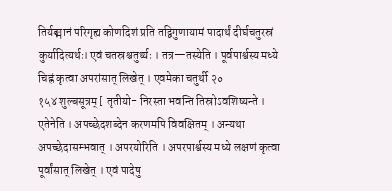तिर्यङ्मानं परिगृह्य कोणदिशं प्रति तद्विगुणायामं पादार्थं दीर्घचतुरस्रं कुर्यादित्यर्थः। एवं चतस्रश्चतुर्थ्यः । तत्र—तस्येति । पूर्वपार्श्वस्य मध्ये चिह्नं कृत्वा अपरांसात् लिखेत् । एवमेका चतुर्थी २०
१५४ शुल्बसूत्रम् [ तृतीयो- निरस्ता भवन्ति तिस्रोऽवशिष्यन्ते । एतेनेति । अपच्छेदशब्देन करणमपि विवक्षितम् । अन्यथा अपच्छेदासम्भवात् । अपरयोरिति । अपरपार्श्वस्य मध्ये लक्षणं कृत्वा पूर्वांसात् लिखेत् । एवं पादेषु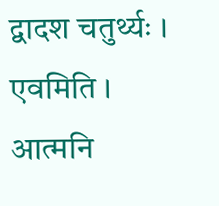द्वादश चतुर्थ्यः । एवमिति । आत्मनि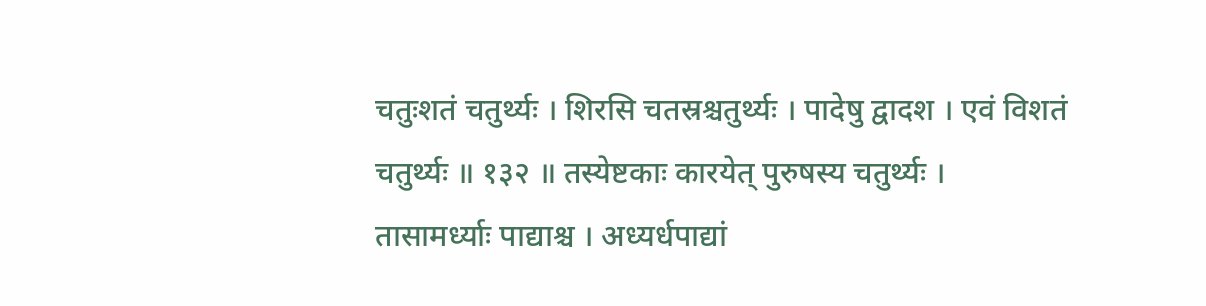चतुःशतं चतुर्थ्यः । शिरसि चतस्रश्चतुर्थ्यः । पादेषु द्वादश । एवं विशतं चतुर्थ्यः ॥ १३२ ॥ तस्येष्टकाः कारयेत् पुरुषस्य चतुर्थ्यः । तासामर्ध्याः पाद्याश्च । अध्यर्धपाद्यां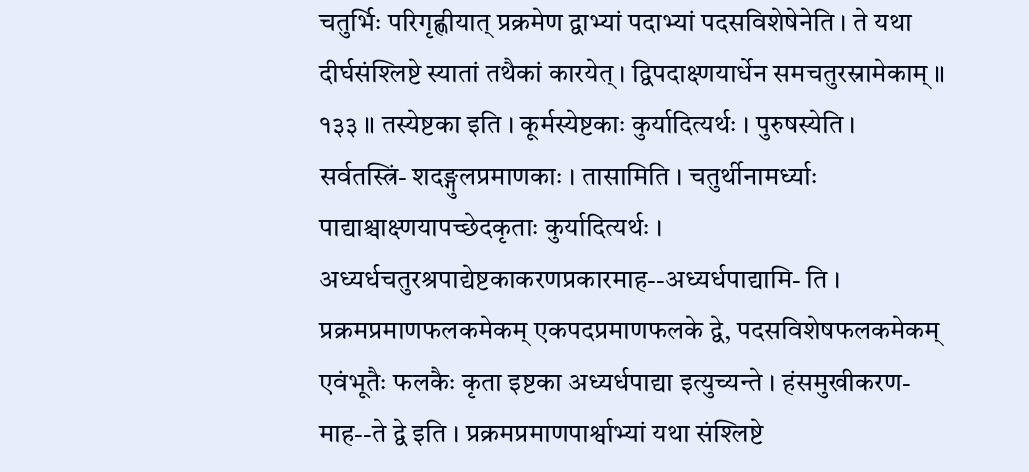चतुर्भिः परिगृह्णीयात् प्रक्रमेण द्वाभ्यां पदाभ्यां पदसविशेषेनेति । ते यथा दीर्घसंश्लिष्टे स्यातां तथैकां कारयेत् । द्विपदाक्ष्णयार्धेन समचतुरस्रामेकाम् ॥ १३३ ॥ तस्येष्टका इति । कूर्मस्येष्टकाः कुर्यादित्यर्थः । पुरुषस्येति । सर्वतस्त्रिं- शदङ्गुलप्रमाणकाः । तासामिति । चतुर्थीनामर्ध्याः पाद्याश्चाक्ष्णयापच्छेदकृताः कुर्यादित्यर्थः । अध्यर्धचतुरश्रपाद्येष्टकाकरणप्रकारमाह--अध्यर्धपाद्यामि- ति । प्रक्रमप्रमाणफलकमेकम् एकपदप्रमाणफलके द्वे, पदसविशेषफलकमेकम् एवंभूतैः फलकैः कृता इष्टका अध्यर्धपाद्या इत्युच्यन्ते । हंसमुखीकरण- माह--ते द्वे इति । प्रक्रमप्रमाणपार्श्वाभ्यां यथा संश्लिष्टे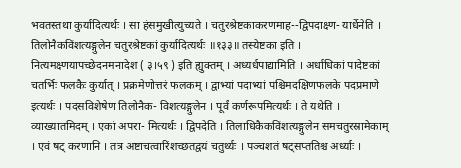भवतस्तथा कुर्यादित्यर्थः । सा हंसमुखीत्युच्यते । चतुरश्रेष्टकाकरणमाह--द्विपदाक्ष्ण- यार्धेनेति । तिलोनैकविंशत्यङ्गुलेन चतुरश्रेष्टकां कुर्यादित्यर्थः ॥१३३॥ तस्येष्टका इति । नित्यमक्ष्णयापच्छेदनमनादेश ( ३।५९ ) इति ह्युक्तम् । अध्यर्धपाद्यामिति । अर्धाधिकां पादेष्टकां चतर्भिः फलकैः कुर्यात् । प्रक्रमेणोत्तरं फलकम् । द्वाभ्यां पदाभ्यां पश्चिमदक्षिणफलके पदप्रमाणे इत्यर्थः । पदसविशेषेण तिलोनैक- विशत्यङ्गुलेन । पूर्वं कर्णरूपमित्यर्थः । ते यथेति । व्याख्यातमिदम् । एकां अपरा- मित्यर्थः । द्विपदेति । तिलाधिकैकविंशत्यङ्गुलेन समचतुरस्रामेकाम् । एवं षट् करणानि । तत्र अष्टाचत्वारिंशच्छतद्वयं चतुर्थ्यः । पञ्चशतं षट्सप्ततिश्च अर्ध्याः ।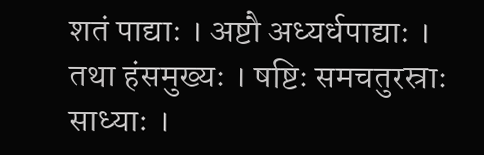शतं पाद्याः । अष्टौ अध्यर्धपाद्याः । तथा हंसमुख्यः । षष्टिः समचतुरस्राः साध्याः ।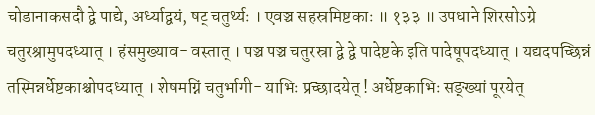चोडानाकसदौ द्वे पाद्ये, अर्ध्याद्वयं, षट् चतुर्थ्यः । एवञ्च सहस्रमिष्टकाः ॥ १३३ ॥ उपधाने शिरसोऽग्रे चतुरश्रामुपदध्यात् । हंसमुख्याव- वस्तात् । पञ्च पञ्च चतुरस्रा द्वे द्वे पादेष्टके इति पादेषूपदध्यात् । यद्यदपच्छिन्नं तस्मिन्नर्धेष्टकाश्चोपदध्यात् । शेषमग्निं चतुर्भागी- याभिः प्रच्छादयेत् ! अर्धेष्टकाभिः सङ्ख्यां पूरयेत्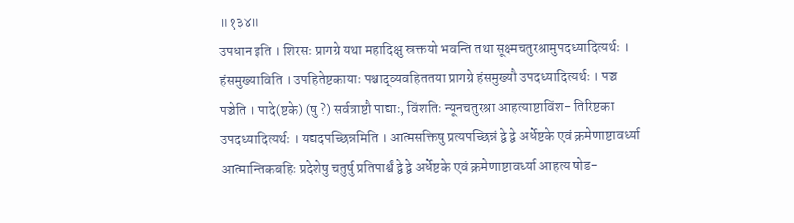॥१३४॥
उपधान इति । शिरसः प्रागग्रे यथा महादिक्षु स्रक्तयो भवन्ति तथा सूक्ष्मचतुरश्रामुपदध्यादित्यर्थः । हंसमुख्याविति । उपहितेष्टकायाः पश्चाद्व्यवहिततया प्रागग्रे हंसमुख्यौ उपदध्यादित्यर्थः । पञ्च पञ्चेति । पादे(ष्टके) (षु ?) सर्वत्राष्टौ पाद्याः, विंशतिः न्यूनचतुरश्रा आहत्याष्टाविंश- तिरिष्टका उपदध्यादित्यर्थः । यद्यदपच्छिन्नमिति । आत्मसक्तिषु प्रत्यपच्छिन्नं द्वे द्वे अर्धेष्टके एवं क्रमेणाष्टावर्ध्या आत्मान्तिकबहिः प्रदेशेषु चतुर्षु प्रतिपार्श्वं द्वे द्वे अर्धेष्टके एवं क्रमेणाष्टावर्ध्या आहत्य षोड-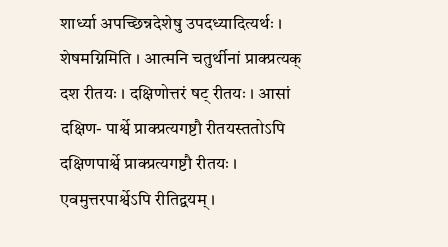शार्ध्या अपच्छिन्नदेशेषु उपदध्यादित्यर्थः । शेषमग्निमिति । आत्मनि चतुर्थीनां प्राक्प्रत्यक् दश रीतयः । दक्षिणोत्तरं षट् रीतयः । आसां दक्षिण- पार्श्वे प्राक्प्रत्यगष्टौ रीतयस्ततोऽपि दक्षिणपार्श्वे प्राक्प्रत्यगष्टौ रीतयः । एवमुत्तरपार्श्वेऽपि रीतिद्वयम् ।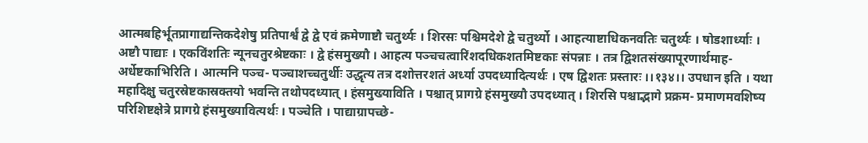आत्मबहिर्भूतप्रागाद्यन्तिकदेशेषु प्रतिपार्श्वं द्वे द्वे एवं क्रमेणाष्टौ चतुर्थ्यः । शिरसः पश्चिमदेशे द्वे चतुर्थ्यो । आहत्याष्टाधिकनवतिः चतुर्थ्यः । षोडशार्ध्याः । अष्टौ पाद्याः । एकविंशतिः न्यूनचतुरश्रेष्टकाः । द्वे हंसमुख्यौ । आहत्य पञ्चचत्वारिंशदधिकशतमिष्टकाः संपन्नाः । तत्र द्विशतसंख्यापूरणार्थमाह-अर्धेष्टकाभिरिति । आत्मनि पञ्च- पञ्चाशच्चतुर्थीः उद्धृत्य तत्र दशोत्तरशतं अर्ध्या उपदध्यादित्यर्थः । एष द्विशतः प्रस्तारः ।।१३४।। उपधान इति । यथा महादिक्षु चतुरस्रेष्टकास्रक्तयो भवन्ति तथोपदध्यात् । हंसमुख्याविति । पश्चात् प्रागग्रे हंसमुख्यौ उपदध्यात् । शिरसि पश्चाद्भागे प्रक्रम- प्रमाणमवशिष्य परिशिष्टक्षेत्रे प्रागग्रे हंसमुख्यावित्यर्थः । पञ्चेति । पाद्याग्रापच्छे-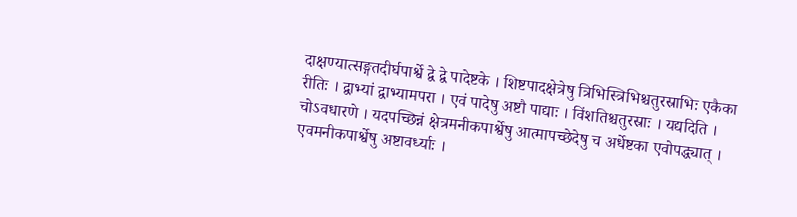दाक्षण्यात्सङ्गतदीर्घपार्श्वे द्वे द्वे पादेष्टके । शिष्टपादक्षेत्रेषु त्रिभिस्त्रिभिश्चतुरस्राभिः एकैका रीतिः । द्वाभ्यां द्वाभ्यामपरा । एवं पादेषु अष्टौ पाद्याः । विंशतिश्चतुरस्राः । यद्यदिति । चोऽवधारणे । यदपच्छिन्नं क्षेत्रमनीकपार्श्वेषु आत्मापच्छेदेषु च अर्धेष्टका एवोपद्ध्यात् । एवमनीकपार्श्वेषु अष्टावर्ध्याः ।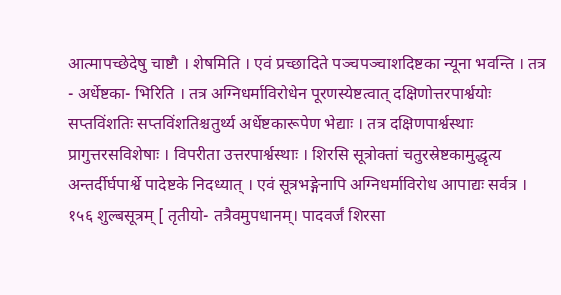आत्मापच्छेदेषु चाष्टौ । शेषमिति । एवं प्रच्छादिते पञ्चपञ्चाशदिष्टका न्यूना भवन्ति । तत्र - अर्धेष्टका- भिरिति । तत्र अग्निधर्माविरोधेन पूरणस्येष्टत्वात् दक्षिणोत्तरपार्श्वयोः सप्तविंशतिः सप्तविंशतिश्चतुर्थ्य अर्धेष्टकारूपेण भेद्याः । तत्र दक्षिणपार्श्वस्थाः प्रागुत्तरसविशेषाः । विपरीता उत्तरपार्श्वस्थाः । शिरसि सूत्रोक्तां चतुरस्रेष्टकामुद्धृत्य अन्तर्दीर्घपार्श्वे पादेष्टके निदध्यात् । एवं सूत्रभङ्गेनापि अग्निधर्माविरोध आपाद्यः सर्वत्र ।
१५६ शुल्बसूत्रम् [ तृतीयो- तत्रैवमुपधानम्। पादवर्जं शिरसा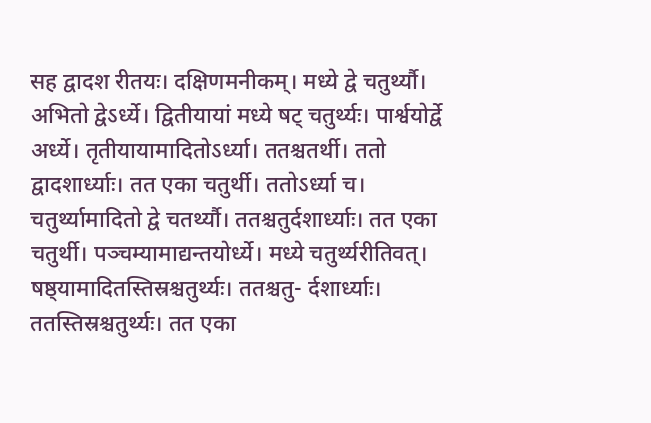सह द्वादश रीतयः। दक्षिणमनीकम्। मध्ये द्वे चतुर्थ्यौ। अभितो द्वेऽर्ध्ये। द्वितीयायां मध्ये षट् चतुर्थ्यः। पार्श्वयोर्द्वे अर्ध्ये। तृतीयायामादितोऽर्ध्या। ततश्चतर्थी। ततो द्वादशार्ध्याः। तत एका चतुर्थी। ततोऽर्ध्या च। चतुर्थ्यामादितो द्वे चतर्थ्यौ। ततश्चतुर्दशार्ध्याः। तत एका चतुर्थी। पञ्चम्यामाद्यन्तयोर्ध्ये। मध्ये चतुर्थ्यरीतिवत्। षष्ठ्यामादितस्तिस्रश्चतुर्थ्यः। ततश्चतु- र्दशार्ध्याः। ततस्तिस्रश्चतुर्थ्यः। तत एका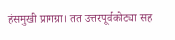हंसमुखी प्रागग्रा। तत उत्तरपूर्वकोट्या सह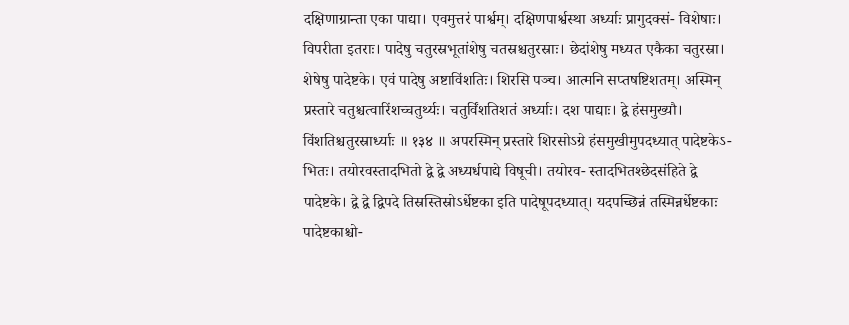दक्षिणाग्रान्ता एका पाद्या। एवमुत्तरं पार्श्वम्। दक्षिणपार्श्वस्था अर्ध्याः प्रागुदक्सं- विशेषाः। विपरीता इतराः। पादेषु चतुरस्रभूतांशेषु चतस्रश्चतुरस्राः। छेदांशेषु मध्यत एकैका चतुरस्रा। शेषेषु पादेष्टके। एवं पादेषु अष्टाविंशतिः। शिरसि पञ्च। आत्मनि सप्तषष्टिशतम्। अस्मिन् प्रस्तारे चतुश्चत्वारिंशच्चतुर्थ्यः। चतुर्विंशतिशतं अर्ध्याः। दश पाद्याः। द्वे हंसमुख्यौ। विंशतिश्चतुरस्रार्ध्याः ॥ १३४ ॥ अपरस्मिन् प्रस्तारे शिरसोऽग्रे हंसमुखीमुपदध्यात् पादेष्टकेऽ- भितः। तयोरवस्तादभितो द्वे द्वे अध्यर्धपाद्ये विषूची। तयोरव- स्तादभितश्छेदसंहिते द्वे पादेष्टके। द्वे द्वे द्विपदे तिस्रस्तिस्रोऽर्धेष्टका इति पादेषूपदध्यात्। यदपच्छिन्नं तस्मिन्नर्धेष्टकाः पादेष्टकाश्चो-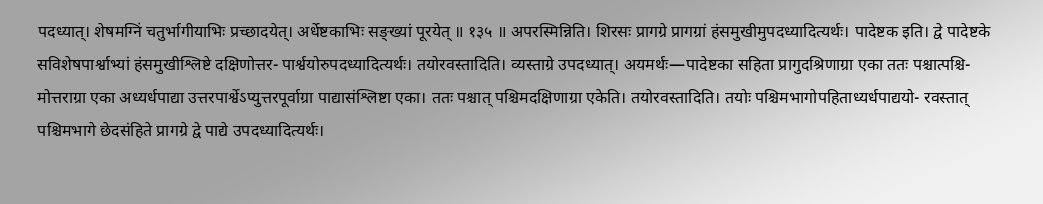पदध्यात्। शेषमग्निं चतुर्भागीयाभिः प्रच्छादयेत्। अर्धेष्टकाभिः सङ्ख्यां पूरयेत् ॥ १३५ ॥ अपरस्मिन्निति। शिरसः प्रागग्रे प्रागग्रां हंसमुखीमुपदध्यादित्यर्थः। पादेष्टक इति। द्वे पादेष्टके सविशेषपार्श्वाभ्यां हंसमुखीश्लिष्टे दक्षिणोत्तर- पार्श्वयोरुपदध्यादित्यर्थः। तयोरवस्तादिति। व्यस्ताग्रे उपदध्यात्। अयमर्थः—पादेष्टका सहिता प्रागुदश्रिणाग्रा एका ततः पश्चात्पश्चि- मोत्तराग्रा एका अध्यर्धपाद्या उत्तरपार्श्वेऽप्युत्तरपूर्वाग्रा पाद्यासंश्लिष्टा एका। ततः पश्चात् पश्चिमदक्षिणाग्रा एकेति। तयोरवस्तादिति। तयोः पश्चिमभागोपहिताध्यर्धपाद्ययो- रवस्तात् पश्चिमभागे छेदसंहिते प्रागग्रे द्वे पाद्ये उपदध्यादित्यर्थः।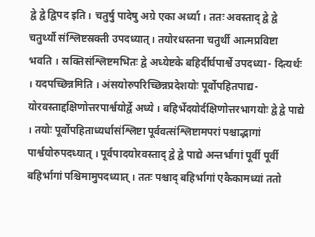द्वे द्वे द्विपद इति। चतुर्षु पादेषु अग्रे एका अर्ध्या। ततः अवस्ताद् द्वे द्वे चतुर्थ्यौ संश्लिष्टस्रक्ती उपदध्यात्। तयोरधस्तना चतुर्थी आत्मप्रविष्टा
भवति । स्रक्तिसंश्लिष्टमभितः द्वे अध्येष्टके बहिर्दीर्घपार्श्वे उपदध्या- दित्यर्थः । यदपच्छिन्नमिति । अंसयोरुपरिच्छिन्नप्रदेशयोः पूर्वोपहितपाद्य- योरवस्ताद्दक्षिणोत्तरपार्श्वयोर्द्वे अध्ये । बहिर्भेदयोर्दक्षिणोत्तरभागयोः द्वे द्वे पाद्ये । तयोः पूर्वोपहिताध्यर्धासंश्लिष्टा पूर्ववत्संश्लिष्टामपरां पश्चाद्भागां पार्श्वयोरुपदध्यात् । पूर्वपादयोरवस्ताद् द्वे द्वे पाद्ये अन्तर्भागां पूर्वी पूर्वी बहिर्भागां पश्चिमामुपदध्यात् । ततः पश्चाद् बहिर्भागां एकैकामध्यां ततो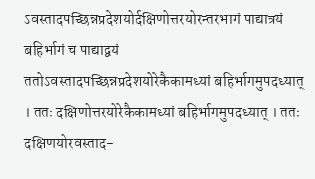ऽवस्तादपच्छिन्नप्रदेशयोर्दक्षिणोत्तरयोरन्तरभागं पाद्यात्रयं बहिर्भागं च पाद्याद्वयं ततोऽवस्तादपच्छिन्नप्रदेशयोरेकैकामध्यां बहिर्भागमुपदध्यात् । ततः दक्षिणोत्तरयोरेकैकामध्यां बहिर्भागमुपदध्यात् । ततः दक्षिणयोरवस्ताद-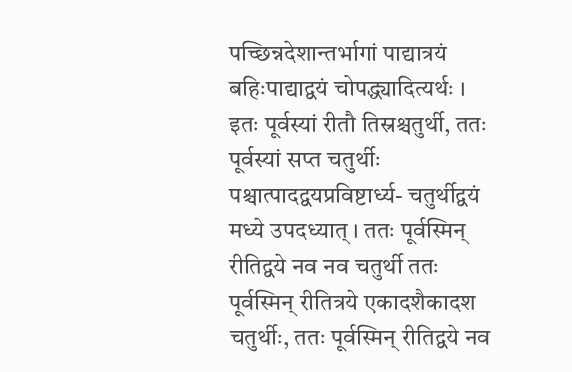पच्छिन्नदेशान्तर्भागां पाद्यात्रयं बहिःपाद्याद्वयं चोपद्ध्यादित्यर्थः । इतः पूर्वस्यां रीतौ तिस्रश्चतुर्थी, ततः पूर्वस्यां सप्त चतुर्थीः पश्चात्पादद्वयप्रविष्टार्ध्य- चतुर्थीद्वयं मध्ये उपदध्यात् । ततः पूर्वस्मिन् रीतिद्वये नव नव चतुर्थी ततः पूर्वस्मिन् रीतित्रये एकादशैकादश चतुर्थीः, ततः पूर्वस्मिन् रीतिद्वये नव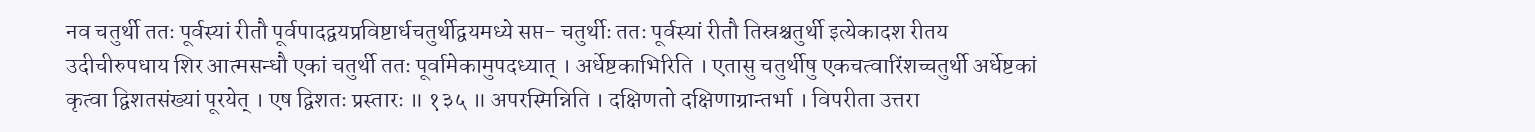नव चतुर्थी ततः पूर्वस्यां रीतौ पूर्वपादद्वयप्रविष्टार्धचतुर्थीद्वयमध्ये सप्त- चतुर्थीः ततः पूर्वस्यां रीतौ तिस्रश्चतुर्थी इत्येकादश रीतय उदीचीरुपधाय शिर आत्मसन्धौ एकां चतुर्थी ततः पूर्वामेकामुपदध्यात् । अर्धेष्टकाभिरिति । एतासु चतुर्थीषु एकचत्वारिंशच्चतुर्थी अर्धेष्टकां कृत्वा द्विशतसंख्यां पूरयेत् । एष द्विशतः प्रस्तारः ॥ १३५ ॥ अपरस्मिन्निति । दक्षिणतो दक्षिणाग्रान्तर्भा । विपरीता उत्तरा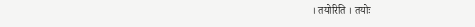। तयोरिति । तयोः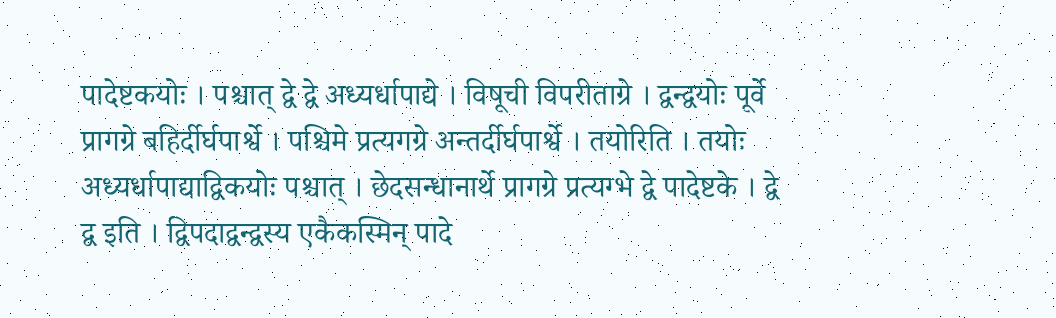पादेष्टकयोः । पश्चात् द्वे द्वे अध्यर्धापाद्ये । विषूची विपरीताग्रे । द्वन्द्वयोः पूर्वे प्रागग्रे बहिर्दीर्घपार्श्वे । पश्चिमे प्रत्यगग्रे अन्तर्दीर्घपार्श्वे । तयोरिति । तयोः अध्यर्धापाद्याद्विकयोः पश्चात् । छेदसन्धानार्थे प्रागग्रे प्रत्यग्भे द्वे पादेष्टके । द्वे द्व इति । द्विपदाद्वन्द्वस्य एकैकस्मिन् पादे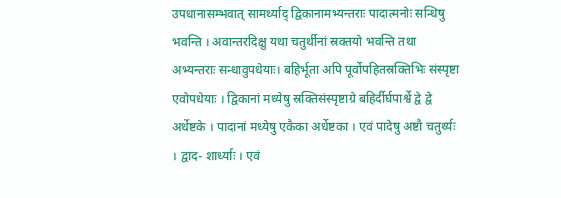उपधानासम्भवात् सामर्थ्याद् द्विकानामभ्यन्तराः पादात्मनोः सन्धिषु भवन्ति । अवान्तरदिक्षु यथा चतुर्थीनां स्रक्तयो भवन्ति तथा अभ्यन्तराः सन्धावुपधेयाः। बहिर्भूता अपि पूर्वोपहितस्रक्तिभिः संस्पृष्टा एवोपधेयाः । द्विकानां मध्येषु स्रक्तिसंस्पृष्टाग्रे बहिर्दीर्घपार्श्वे द्वे द्वे अर्धेष्टके । पादानां मध्येषु एकैका अर्धेष्टका । एवं पादेषु अष्टौ चतुर्थ्यः । द्वाद- शार्ध्याः । एवं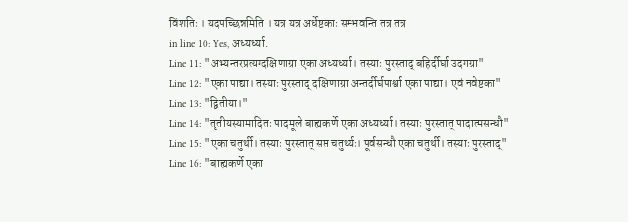विंशतिः । यदपच्छिन्नमिति । यत्र यत्र अर्धेष्टकाः सम्भवन्ति तत्र तत्र
in line 10: Yes, अध्यर्ध्या.
Line 11: "अभ्यन्तरप्रत्यग्दक्षिणाग्रा एका अध्यर्ध्या। तस्याः पुरस्ताद् बहिर्दीर्घा उदगग्रा"
Line 12: "एका पाद्या। तस्याः पुरस्ताद् दक्षिणाग्रा अन्तर्दीर्घपार्श्वा एका पाद्या। एवं नवेष्टका"
Line 13: "द्वितीया।"
Line 14: "तृतीयस्यामादितः पादमूले बाह्यकर्णे एका अध्यर्ध्या। तस्याः पुरस्तात् पादात्मसन्धौ"
Line 15: "एका चतुर्थी। तस्याः पुरस्तात् सप्त चतुर्थ्यः। पूर्वसन्धौ एका चतुर्थी। तस्याः पुरस्ताद्"
Line 16: "बाह्यकर्णे एका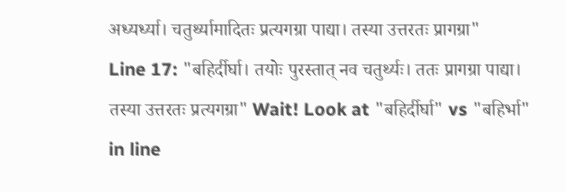अध्यर्ध्या। चतुर्थ्यामादितः प्रत्यगग्रा पाद्या। तस्या उत्तरतः प्रागग्रा"
Line 17: "बहिर्दीर्घा। तयोः पुरस्तात् नव चतुर्थ्यः। ततः प्रागग्रा पाद्या। तस्या उत्तरतः प्रत्यगग्रा" Wait! Look at "बहिर्दीर्घा" vs "बहिर्भा" in line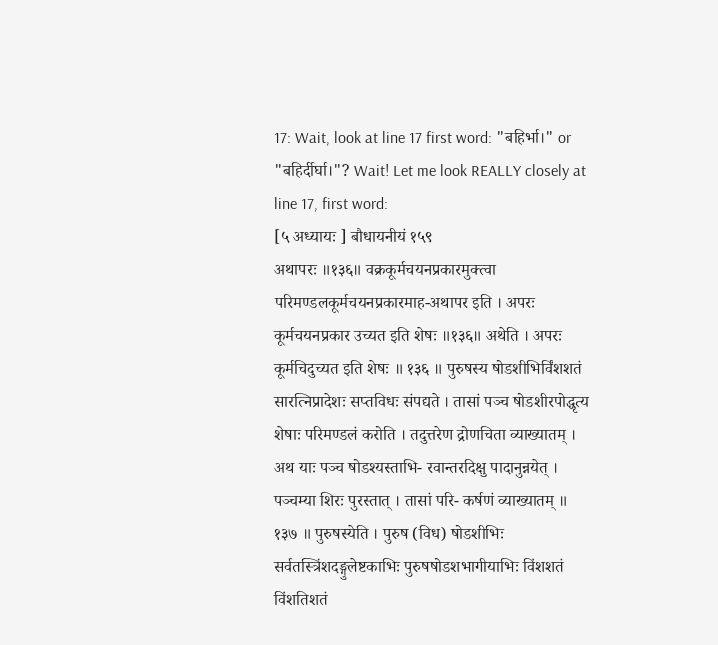17: Wait, look at line 17 first word: "बहिर्भा।" or "बहिर्दीर्घा।"? Wait! Let me look REALLY closely at line 17, first word:
[५ अध्यायः ] बौधायनीयं १५९
अथापरः ॥१३६॥ वक्रकूर्मचयनप्रकारमुक्त्वा परिमण्डलकूर्मचयनप्रकारमाह-अथापर इति । अपरः कूर्मचयनप्रकार उच्यत इति शेषः ॥१३६॥ अथेति । अपरः कूर्मचिदुच्यत इति शेषः ॥ १३६ ॥ पुरुषस्य षोडशीभिर्विंशशतं सारत्निप्रादेशः सप्तविधः संपद्यते । तासां पञ्च षोडशीरपोद्धृत्य शेषाः परिमण्डलं करोति । तदुत्तरेण द्रोणचिता व्याख्यातम् । अथ याः पञ्च षोडश्यस्ताभि- रवान्तरदिक्षु पादानुन्नयेत् । पञ्चम्या शिरः पुरस्तात् । तासां परि- कर्षणं व्याख्यातम् ॥ १३७ ॥ पुरुषस्येति । पुरुष (विध) षोडशीभिः सर्वतस्त्रिंशदङ्गुलेष्टकाभिः पुरुषषोडशभागीयाभिः विंशशतं विंशतिशतं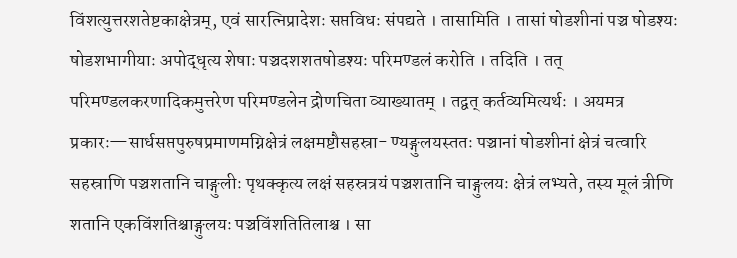विंशत्युत्तरशतेष्टकाक्षेत्रम्, एवं सारत्निप्रादेशः सप्तविधः संपद्यते । तासामिति । तासां षोडशीनां पञ्च षोडश्यः षोडशभागीयाः अपोद्धृत्य शेषाः पञ्चदशशतषोडश्यः परिमण्डलं करोति । तदिति । तत् परिमण्डलकरणादिकमुत्तरेण परिमण्डलेन द्रोणचिता व्याख्यातम् । तद्वत् कर्तव्यमित्यर्थः । अयमत्र प्रकारः—सार्धसप्तपुरुषप्रमाणमग्निक्षेत्रं लक्षमष्टौसहस्रा- ण्यङ्गुलयस्ततः पञ्चानां षोडशीनां क्षेत्रं चत्वारि सहस्राणि पञ्चशतानि चाङ्गुलीः पृथक्कृत्य लक्षं सहस्रत्रयं पञ्चशतानि चाङ्गुलयः क्षेत्रं लभ्यते, तस्य मूलं त्रीणि शतानि एकविंशतिश्चाङ्गुलयः पञ्चविंशतितिलाश्च । सा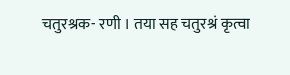चतुरश्रक- रणी । तया सह चतुरश्रं कृत्वा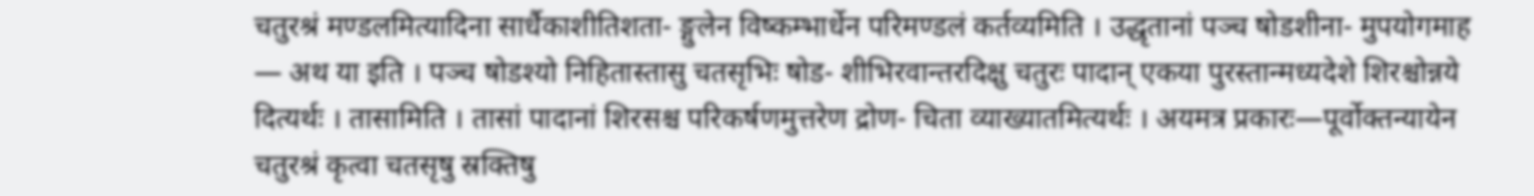चतुरश्रं मण्डलमित्यादिना सार्धैकाशीतिशता- ङ्गुलेन विष्कम्भार्धेन परिमण्डलं कर्तव्यमिति । उद्धृतानां पञ्च षोडशीना- मुपयोगमाह — अथ या इति । पञ्च षोडश्यो निहितास्तासु चतसृभिः षोड- शीभिरवान्तरदिक्षु चतुरः पादान् एकया पुरस्तान्मध्यदेशे शिरश्चोन्नये दित्यर्थः । तासामिति । तासां पादानां शिरसश्च परिकर्षणमुत्तरेण द्रोण- चिता व्याख्यातमित्यर्थः । अयमत्र प्रकारः—पूर्वोक्तन्यायेन चतुरश्रं कृत्वा चतसृषु स्रक्तिषु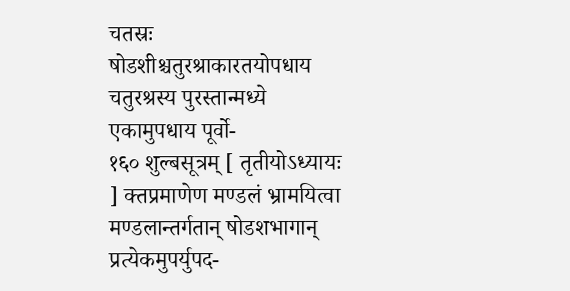चतस्रः षोडशीश्चतुरश्राकारतयोपधाय चतुरश्रस्य पुरस्तान्मध्ये एकामुपधाय पूर्वो-
१६० शुल्बसूत्रम् [ तृतीयोऽध्यायः ] क्तप्रमाणेण मण्डलं भ्रामयित्वा मण्डलान्तर्गतान् षोडशभागान् प्रत्येकमुपर्युपद-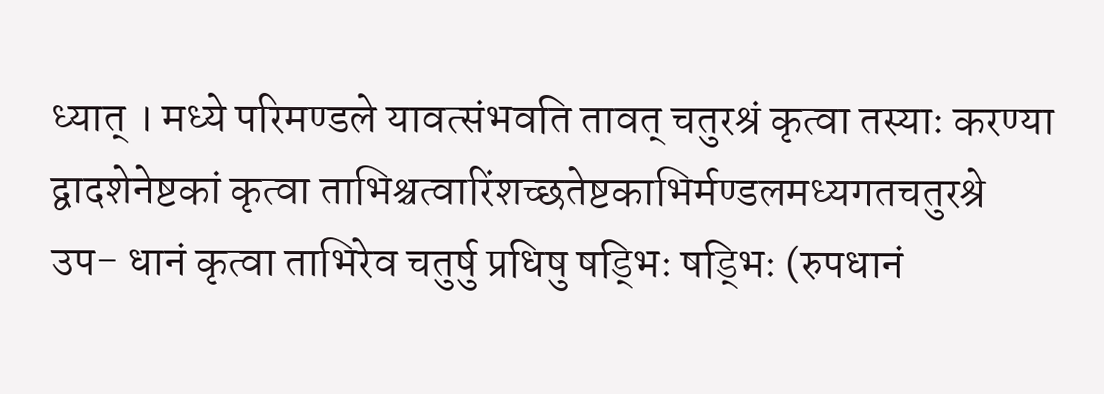ध्यात् । मध्ये परिमण्डले यावत्संभवति तावत् चतुरश्रं कृत्वा तस्याः करण्या द्वादशेनेष्टकां कृत्वा ताभिश्चत्वारिंशच्छतेष्टकाभिर्मण्डलमध्यगतचतुरश्रे उप- धानं कृत्वा ताभिरेव चतुर्षु प्रधिषु षड्भिः षड्भिः (रुपधानं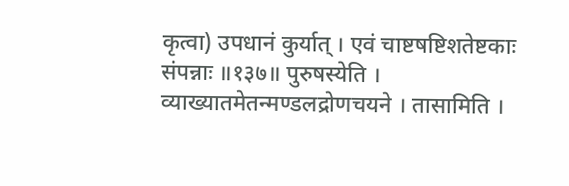कृत्वा) उपधानं कुर्यात् । एवं चाष्टषष्टिशतेष्टकाः संपन्नाः ॥१३७॥ पुरुषस्येति । व्याख्यातमेतन्मण्डलद्रोणचयने । तासामिति ।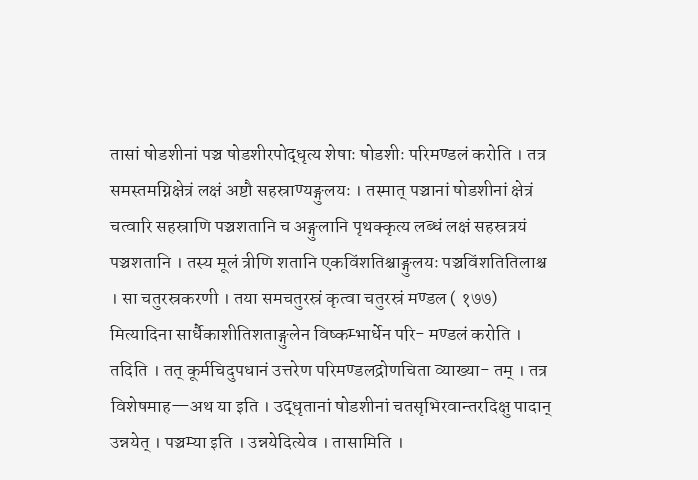तासां षोडशीनां पञ्च षोडशीरपोद्धृत्य शेषाः षोडशीः परिमण्डलं करोति । तत्र समस्तमग्निक्षेत्रं लक्षं अष्टौ सहस्राण्यङ्गुलयः । तस्मात् पञ्चानां षोडशीनां क्षेत्रं चत्वारि सहस्राणि पञ्चशतानि च अङ्गुलानि पृथक्कृत्य लब्धं लक्षं सहस्रत्रयं पञ्चशतानि । तस्य मूलं त्रीणि शतानि एकविंशतिश्चाङ्गुलयः पञ्चविंशतितिलाश्च । सा चतुरस्रकरणी । तया समचतुरस्रं कृत्वा चतुरस्रं मण्डल ( १७७) मित्यादिना सार्धैकाशीतिशताङ्गुलेन विष्कम्भार्धेन परि- मण्डलं करोति । तदिति । तत् कूर्मचिदुपधानं उत्तरेण परिमण्डलद्रोणचिता व्याख्या- तम् । तत्र विशेषमाह—अथ या इति । उद्धृतानां षोडशीनां चतसृभिरवान्तरदिक्षु पादान् उन्नयेत् । पञ्चम्या इति । उन्नयेदित्येव । तासामिति ।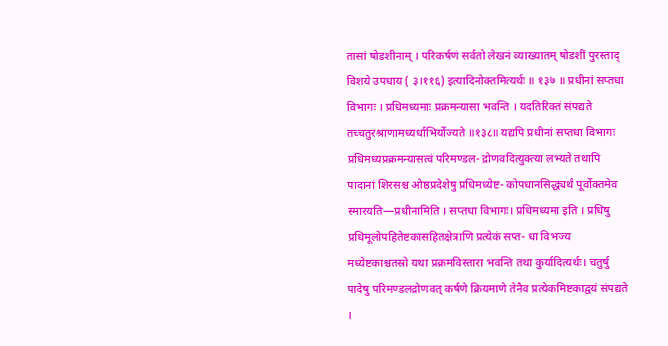तासां षोडशीनाम् । परिकर्षणं सर्वतो लेखनं व्याख्यातम् षोडशीं पुरस्ताद् विशये उपधाय ( ३।११६) इत्यादिनोक्तमित्यर्थः ॥ १३७ ॥ प्रधीनां सप्तधा विभागः । प्रधिमध्यमाः प्रक्रमन्यासा भवन्ति । यदतिरिक्तं संपद्यते तच्चतुरश्राणामध्यर्धाभिर्योज्यते ॥१३८॥ यद्यपि प्रधीनां सप्तधा विभागः प्रधिमध्यप्रक्रमन्यासत्वं परिमण्डल- द्रोणवदित्युक्त्या लभ्यते तथापि पादानां शिरसश्च ओष्ठप्रदेशेषु प्रधिमध्येष्ट- कोपधानसिद्ध्यर्थं पूर्वोक्तमेव स्मारयति—प्रधीनामिति । सप्तधा विभागः। प्रधिमध्यमा इति । प्रधिषु प्रधिमूलोपहितेष्टकासहितक्षेत्राणि प्रत्येकं सप्त- धा विभज्य मध्येष्टकाश्चतस्रो यथा प्रक्रमविस्तारा भवन्ति तथा कुर्यादित्यर्थः। चतुर्षु पादेषु परिमण्डलद्रोणवत् कर्षणे क्रियमाणे तेनैव प्रत्येकमिष्टकाद्वयं संपद्यते ।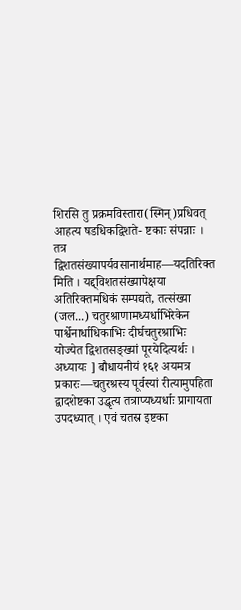शिरसि तु प्रक्रमविस्तारा(स्मिन्)प्रधिवत् आहत्य षडधिकद्विशते- ष्टकाः संपन्नाः । तत्र द्विशतसंख्यापर्यवसानार्थमाह—यदतिरिक्त मिति । यद्द्विशतसंख्यापेक्षया अतिरिक्तमधिकं सम्पद्यते, तत्संख्या (जल...) चतुरश्राणामध्यर्धाभिरेकेन पार्श्वेनार्धाधिकाभिः दीर्घचतुरश्राभिः योज्येत द्विशतसङ्ख्यां पूरयेदित्यर्थः ।
अध्यायः ] बौधायनीयं १६१ अयमत्र प्रकारः—चतुरश्रस्य पूर्वस्यां रीत्यामुपहिता द्वादशेष्टका उद्धृत्य तत्राप्यध्यर्धाः प्रागायता उपदध्यात् । एवं चतस्र इष्टका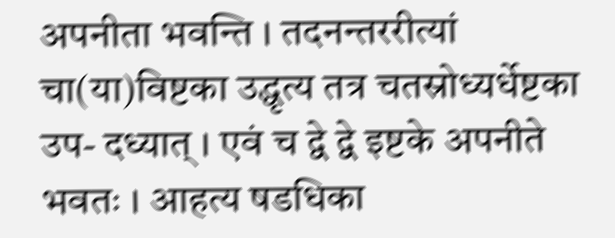अपनीता भवन्ति । तदनन्तररीत्यां चा(या)विष्टका उद्धृत्य तत्र चतस्रोध्यर्धेष्टका उप- दध्यात् । एवं च द्वे द्वे इष्टके अपनीते भवतः । आहत्य षडधिका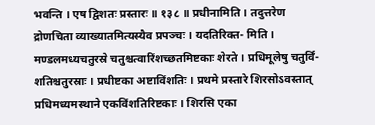भवन्ति । एष द्विशतः प्रस्तारः ॥ १३८ ॥ प्रधीनामिति । तदुत्तरेण द्रोणचिता व्याख्यातमित्यस्यैव प्रपञ्चः । यदतिरिक्त- मिति । मण्डलमध्यचतुरस्रे चतुश्चत्वारिंशच्छतमिष्टकाः शेरते । प्रधिमूलेषु चतुर्विं- शतिश्चतुरस्राः । प्रधीष्टका अष्टाविंशतिः । प्रथमे प्रस्तारे शिरसोऽवस्तात् प्रधिमध्यमस्थाने एकविंशतिरिष्टकाः । शिरसि एका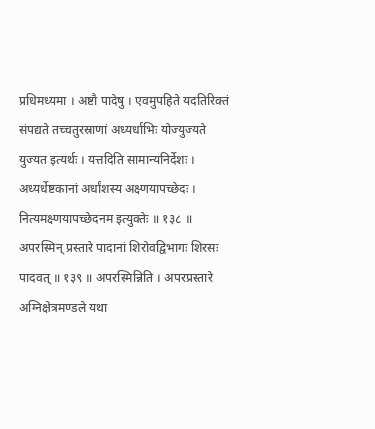प्रधिमध्यमा । अष्टौ पादेषु । एवमुपहिते यदतिरिक्तं संपद्यते तच्चतुरस्राणां अध्यर्धाभिः योज्युज्यते युज्यत इत्यर्थः । यत्तदिति सामान्यनिर्देशः । अध्यर्धेष्टकानां अर्धांशस्य अक्ष्णयापच्छेदः । नित्यमक्ष्णयापच्छेदनम इत्युक्तेः ॥ १३८ ॥ अपरस्मिन् प्रस्तारे पादानां शिरोवद्विभागः शिरसः पादवत् ॥ १३९ ॥ अपरस्मिन्निति । अपरप्रस्तारे अग्निक्षेत्रमण्डले यथा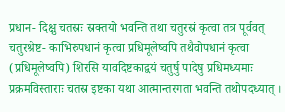प्रधान- दिक्षु चतस्रः स्रक्तयो भवन्ति तथा चतुरस्रं कृत्वा तत्र पूर्ववत् चतुरश्रेष्ट- काभिरुपधानं कृत्वा प्रधिमूलेष्वपि तथैवोपधानं कृत्वा (प्रधिमूलेष्वपि) शिरसि यावदिष्टकाद्वयं चतुर्षु पादेषु प्रधिमध्यमाः प्रक्रमविस्ताराः चतस्र इष्टका यथा आत्मान्तरगता भवन्ति तथोपदध्यात् ।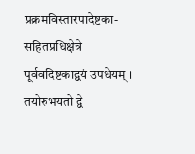प्रक्रमविस्तारपादेष्टका- सहितप्रधिक्षेत्रे पूर्ववदिष्टकाद्वयं उपधेयम् । तयोरुभयतो द्वे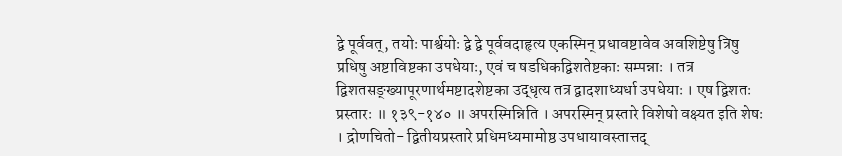द्वे पूर्ववत्, तयोः पार्श्वयोः द्वे द्वे पूर्ववदाहृत्य एकस्मिन् प्रधावष्टावेव अवशिष्टेषु त्रिषु प्रधिषु अष्टाविष्टका उपधेयाः, एवं च षडधिकद्विशतेष्टकाः सम्पन्नाः । तत्र द्विशतसङ्ख्यापूरणार्थमष्टादशेष्टका उद्धृत्य तत्र द्वादशाध्यर्धा उपधेयाः । एष द्विशतः प्रस्तारः ॥ १३९-१४० ॥ अपरस्मिन्निति । अपरस्मिन् प्रस्तारे विशेषो वक्ष्यत इति शेषः । द्रोणचितो- द्वितीयप्रस्तारे प्रधिमध्यमामोष्ठ उपधायावस्तात्तद्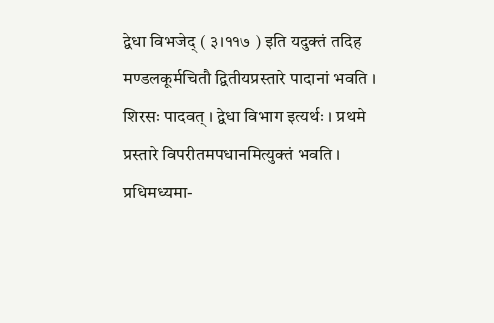द्वेधा विभजेद् ( ३।११७ ) इति यदुक्तं तदिह मण्डलकूर्मचितौ द्वितीयप्रस्तारे पादानां भवति । शिरसः पादवत् । द्वेधा विभाग इत्यर्थः । प्रथमे प्रस्तारे विपरीतमपधानमित्युक्तं भवति । प्रधिमध्यमा-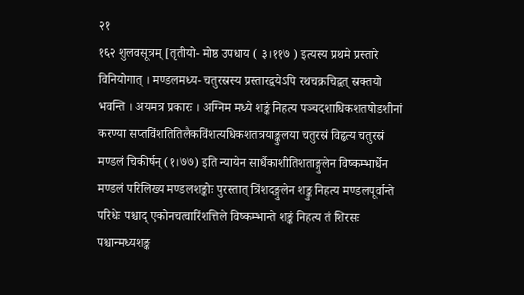२१
१६२ शुलवसूत्रम् [तृतीयो- मोष्ठ उपधाय ( ३।११७ ) इत्यस्य प्रथमे प्रस्तारे विनियोगात् । मण्डलमध्य- चतुरस्रस्य प्रस्तारद्वयेऽपि रथचक्रचिद्वत् स्रक्तयो भवन्ति । अयमत्र प्रकारः । अग्निम मध्ये शङ्कं निहत्य पञ्चदशाधिकशतषोडशीनां करण्या सप्तविंशतितिलैकविंशत्यधिकशतत्रयाङ्कुलया चतुरस्रं विहृत्य चतुरस्रं मण्डलं चिकीर्षन् (१।७७) इति न्यायेन सार्धैकाशीतिशताङ्गुलेन विष्कम्भार्धेन मण्डलं परिलिख्य मण्डलशङ्कोः पुरस्तात् त्रिंशदङ्गुलेन शङ्कु निहत्य मण्डलपूर्वान्ते परिधेः पश्चाद् एकोनचत्वारिंशत्तिले विष्कम्भान्ते शङ्कं निहत्य तं शिरसः पश्चान्मध्यशङ्क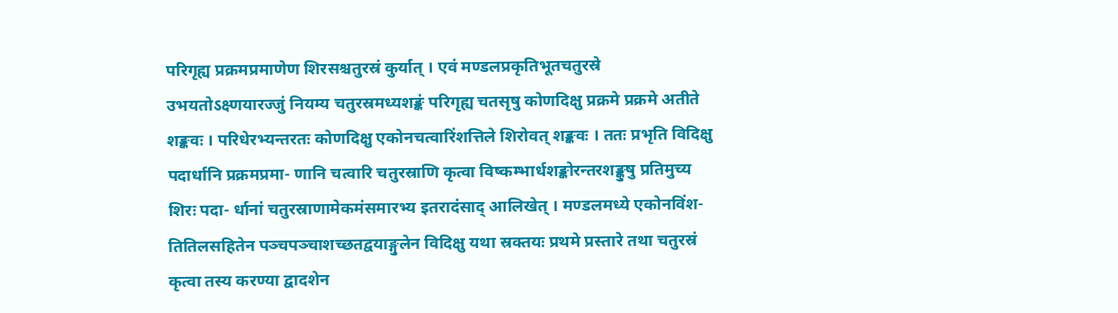परिगृह्य प्रक्रमप्रमाणेण शिरसश्चतुरस्रं कुर्यात् । एवं मण्डलप्रकृतिभूतचतुरस्रे उभयतोऽक्ष्णयारज्जुं नियम्य चतुरस्रमध्यशङ्कं परिगृह्य चतसृषु कोणदिक्षु प्रक्रमे प्रक्रमे अतीते शङ्कवः । परिधेरभ्यन्तरतः कोणदिक्षु एकोनचत्वारिंशत्तिले शिरोवत् शङ्कवः । ततः प्रभृति विदिक्षु पदार्धानि प्रक्रमप्रमा- णानि चत्वारि चतुरस्राणि कृत्वा विष्कम्भार्धशङ्कोरन्तरशङ्कुषु प्रतिमुच्य शिरः पदा- र्धानां चतुरस्राणामेकमंसमारभ्य इतरादंसाद् आलिखेत् । मण्डलमध्ये एकोनविंश- तितिलसहितेन पञ्चपञ्चाशच्छतद्वयाङ्गुलेन विदिक्षु यथा स्रक्तयः प्रथमे प्रस्तारे तथा चतुरस्रं कृत्वा तस्य करण्या द्वादशेन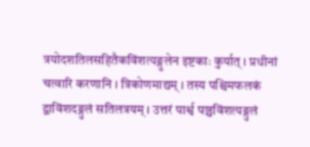त्रयोदशतिलसहितैकविंशत्यङ्गुलेन इष्टकाः कुर्यात् । प्रधीनां चत्वारि करणानि । त्रिकोणमाद्यम् । तस्य पश्चिमफलकं द्वाविंशदङ्गुलं सतिलत्रयम् । उत्तरं पार्श्व पञ्चविंशत्यङ्गुलं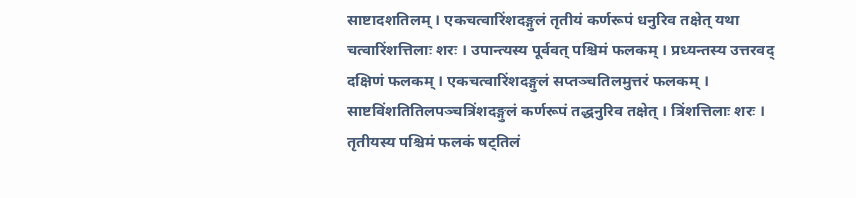साष्टादशतिलम् । एकचत्वारिंशदङ्गुलं तृतीयं कर्णरूपं धनुरिव तक्षेत् यथा चत्वारिंशत्तिलाः शरः । उपान्त्यस्य पूर्ववत् पश्चिमं फलकम् । प्रध्यन्तस्य उत्तरवद् दक्षिणं फलकम् । एकचत्वारिंशदङ्गुलं सप्तञ्चतिलमुत्तरं फलकम् । साष्टविंशतितिलपञ्चत्रिंशदङ्गुलं कर्णरूपं तद्धनुरिव तक्षेत् । त्रिंशत्तिलाः शरः । तृतीयस्य पश्चिमं फलकं षट्तिलं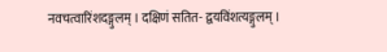नवचत्वारिंशदङ्गुलम् । दक्षिणं सतित- द्वयविंशत्यङ्गुलम् ।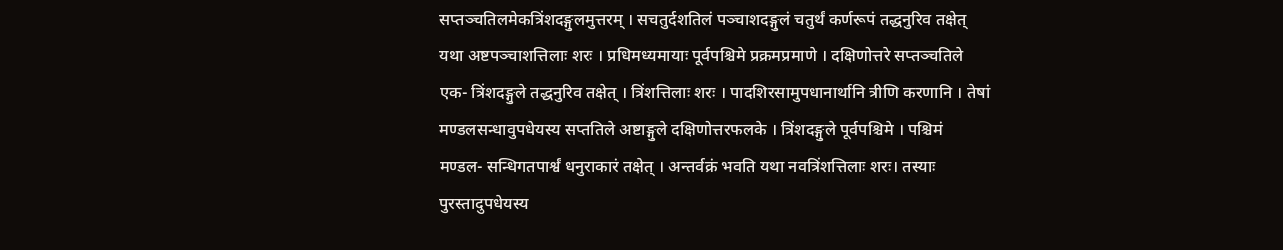सप्तञ्चतिलमेकत्रिंशदङ्गुलमुत्तरम् । सचतुर्दशतिलं पञ्चाशदङ्गुलं चतुर्थं कर्णरूपं तद्धनुरिव तक्षेत् यथा अष्टपञ्चाशत्तिलाः शरः । प्रधिमध्यमायाः पूर्वपश्चिमे प्रक्रमप्रमाणे । दक्षिणोत्तरे सप्तञ्चतिले एक- त्रिंशदङ्गुले तद्धनुरिव तक्षेत् । त्रिंशत्तिलाः शरः । पादशिरसामुपधानार्थानि त्रीणि करणानि । तेषां मण्डलसन्धावुपधेयस्य सप्ततिले अष्टाङ्गुले दक्षिणोत्तरफलके । त्रिंशदङ्गुले पूर्वपश्चिमे । पश्चिमं मण्डल- सन्धिगतपार्श्वं धनुराकारं तक्षेत् । अन्तर्वक्रं भवति यथा नवत्रिंशत्तिलाः शरः। तस्याः पुरस्तादुपधेयस्य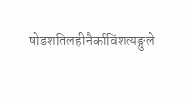षोडशतिलहीनैर्काविंशत्यङ्गुले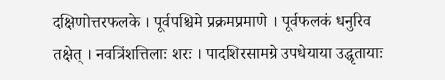दक्षिणोत्तरफलके । पूर्वपश्चिमे प्रक्रमप्रमाणे । पूर्वफलकं धनुरिव तक्षेत् । नवत्रिंशत्तिलाः शरः । पादशिरसामग्रे उपधेयाया उद्धृतायाः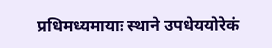प्रधिमध्यमायाः स्थाने उपधेययोरेकं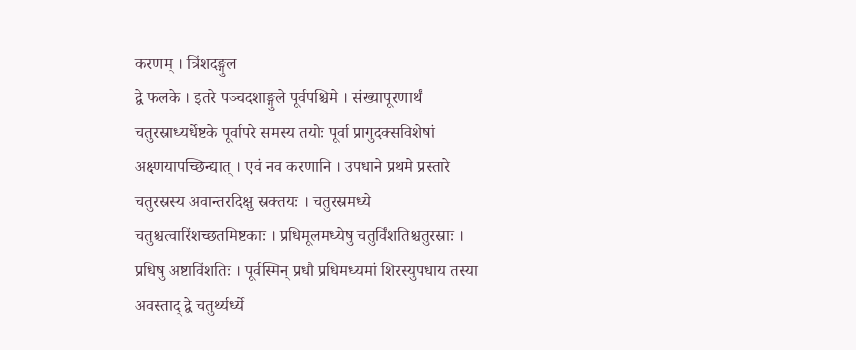करणम् । त्रिंशदङ्गुल
द्वे फलके । इतरे पञ्चदशाङ्गुले पूर्वपश्चिमे । संख्यापूरणार्थं चतुरस्राध्यर्धेष्टके पूर्वापरे समस्य तयोः पूर्वा प्रागुदक्सविशेषां अक्ष्णयापच्छिन्द्यात् । एवं नव करणानि । उपधाने प्रथमे प्रस्तारे चतुरस्रस्य अवान्तरदिक्षु स्रक्तयः । चतुरस्रमध्ये चतुश्चत्वारिंशच्छतमिष्टकाः । प्रधिमूलमध्येषु चतुर्विंशतिश्चतुरस्राः । प्रधिषु अष्टाविंशतिः । पूर्वस्मिन् प्रधौ प्रधिमध्यमां शिरस्युपधाय तस्या अवस्ताद् द्वे चतुर्थ्यर्ध्ये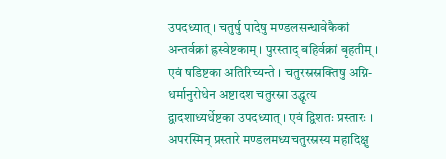उपदध्यात् । चतुर्षु पादेषु मण्डलसन्धावेकैकां अन्तर्वक्रां ह्रस्वेष्टकाम् । पुरस्ताद् बहिर्वक्रां बृहतीम् । एवं षडिष्टका अतिरिच्यन्ते । चतुरस्रस्रक्तिषु अग्नि- धर्मानुरोधेन अष्टादश चतुरस्रा उद्धृत्य द्वादशाध्यर्धेष्टका उपदध्यात् । एवं द्विशतः प्रस्तारः । अपरस्मिन् प्रस्तारे मण्डलमध्यचतुरस्रस्य महादिक्षु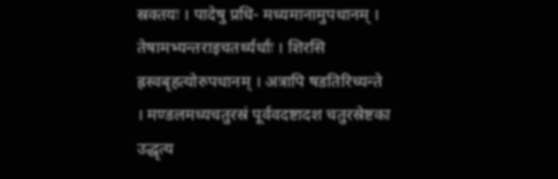स्रक्तयः । पादेषु प्रधि- मध्यमानामुपधानम् । तेषामभ्यन्तराइचतर्थ्यर्धाः । शिरसि ह्रस्वबृहत्योरुपधानम् । अत्रापि षडतिरिच्यन्ते । मण्डलमध्यचतुरस्रं पूर्ववदष्टादश चतुरस्रेष्टका उद्धृत्य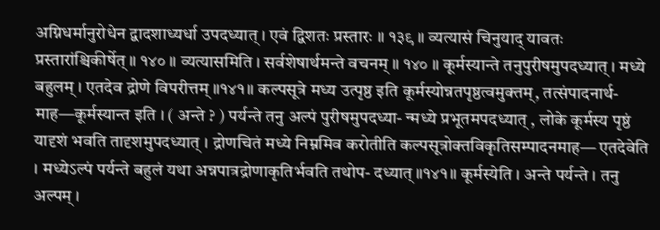अग्निधर्मानुरोधेन द्वादशाध्यर्धा उपदध्यात् । एवं द्विशतः प्रस्तारः ॥ १३९ ॥ व्यत्यासं चिनुयाद् यावतः प्रस्तारांश्चिकीर्षेत् ॥ १४० ॥ व्यत्यासमिति । सर्वशेषार्थमन्ते वचनम् ॥ १४० ॥ कूर्मस्यान्ते तनुपुरीषमुपदध्यात् । मध्ये बहुलम् । एतदेव द्रोणे विपरीत्तम् ॥१४१॥ कल्पसूत्रे मध्य उत्पृष्ठ इति कूर्मस्योन्नतपृष्ठत्वमुक्तम्, तत्संपादनार्थ- माह—कूर्मस्यान्त इति । ( अन्ते ? ) पर्यन्ते तनु अल्पं पुरीषमुपदध्या- न्मध्ये प्रभूतमपदध्यात् , लोके कूर्मस्य पृष्ठं यादृशं भवति तादृशमुपदध्यात् । द्रोणचितं मध्ये निम्नमिव करोतीति कल्पसूत्रोक्तविकृतिसम्पादनमाह— एतदेवेति । मध्येऽल्पं पर्यन्ते बहुलं यथा अन्नपात्रद्रोणाकृतिर्भवति तथोप- दध्यात् ॥१४१॥ कूर्मस्येति । अन्ते पर्यन्ते । तनु अल्पम् ।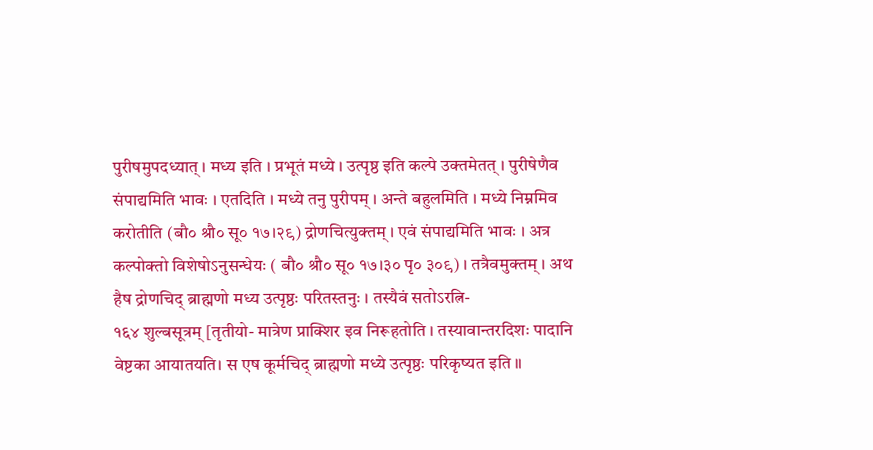पुरीषमुपदध्यात् । मध्य इति । प्रभूतं मध्ये । उत्पृष्ठ इति कल्पे उक्तमेतत् । पुरीषेणैव संपाद्यमिति भावः । एतदिति । मध्ये तनु पुरीपम् । अन्ते बहुलमिति । मध्ये निम्नमिव करोतीति (बौ० श्रौ० सू० १७।२९) द्रोणचित्युक्तम् । एवं संपाद्यमिति भावः । अत्र कल्पोक्तो विशेषोऽनुसन्धेयः ( बौ० श्रौ० सू० १७।३० पृ० ३०९) । तत्रैवमुक्तम् । अथ हैष द्रोणचिद् ब्राह्मणो मध्य उत्पृष्ठः परितस्तनुः । तस्यैवं सतोऽरत्नि-
१६४ शुल्बसूत्रम् [तृतीयो- मात्रेण प्राक्शिर इव निरूहतोति । तस्यावान्तरदिशः पादानि वेष्टका आयातयति। स एष कूर्मचिद् ब्राह्मणो मध्ये उत्पृष्ठः परिकृष्यत इति ॥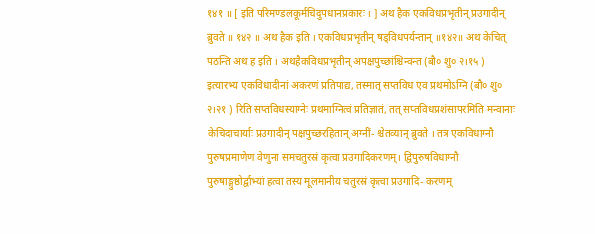१४१ ॥ [ इति परिमण्डलकूर्मचिदुपधानप्रकारः । ] अथ हैक एकविधप्रभृतीन् प्रउगादीन् ब्रुवते ॥ १४२ ॥ अथ हैक इति । एकविधप्रभृतीन् षड्विधपर्यन्तान् ॥१४२॥ अथ केचित् पठन्ति अथ ह इति । अथहैकविधप्रभृतीन् अपक्षपुच्छांश्चिन्वन्त (बौ० शु० २।१५ ) इत्यारभ्य एकविधादीनां अकरणं प्रतिपाद्य, तस्मात् सप्तविध एव प्रथमोऽग्नि (बौ० शु० २।२१ ) रिति सप्तविधस्याग्नेः प्रथमाग्नित्वं प्रतिज्ञातं, तत् सप्तविधप्रशंसापरमिति मन्वानाः केचिदाचार्याः प्रउगादीन् पक्षपुच्छरहितान् अग्नीं- श्चेतव्यान् ब्रुवते । तत्र एकविधाग्नौ पुरुषप्रमाणेण वेणुना समचतुरस्रं कृत्वा प्रउगादिकरणम्। द्विपुरुषविधाग्नौ पुरुषाङ्गुष्ठोर्द्वाभ्यां हत्वा तस्य मूलमानीय चतुरस्रं कृत्वा प्रउगादि- करणम्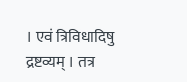। एवं त्रिविधादिषु द्रष्टव्यम् । तत्र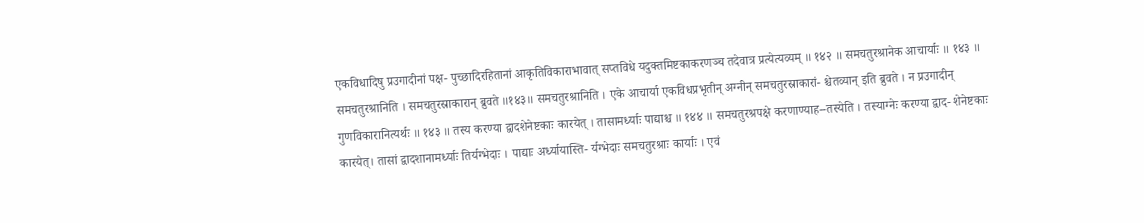एकविधादिषु प्रउगादीनां पक्ष- पुच्छादिरहितानां आकृतिविकाराभावात् सप्तविधे यदुक्तमिष्टकाकरणञ्च तदेवात्र प्रत्येत्यव्यम् ॥ १४२ ॥ समचतुरश्रानेक आचार्याः ॥ १४३ ॥ समचतुरश्रानिति । समचतुरस्राकारान् ब्रुवते ॥१४३॥ समचतुरश्रानिति । एके आचार्या एकविधप्रभृतीन् अग्नीन् समचतुरस्राकारां- श्चेतव्यान् इति ब्रुवते । न प्रउगादीन् गुणविकारानित्यर्थः ॥ १४३ ॥ तस्य करण्या द्वादशेनेष्टकाः कारयेत् । तासामर्ध्याः पाद्याश्च ॥ १४४ ॥ समचतुरश्रपक्षे करणाण्याह--तस्येति । तस्याग्नेः करण्या द्वाद- शेनेष्टकाः कारयेत्। तासां द्वादशानामर्ध्याः तिर्यग्भेदाः । पाद्याः अर्ध्यायास्ति- र्यग्भेदाः समचतुरश्राः कार्याः । एवं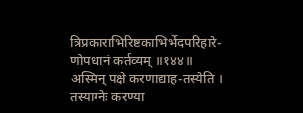त्रिप्रकाराभिरिष्टकाभिर्भेदपरिहारे- णोपधानं कर्तव्यम् ॥१४४॥ अस्मिन् पक्षे करणाद्याह-तस्येति । तस्याग्नेः करण्या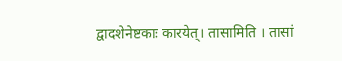द्वादशेनेष्टकाः कारयेत्। तासामिति । तासां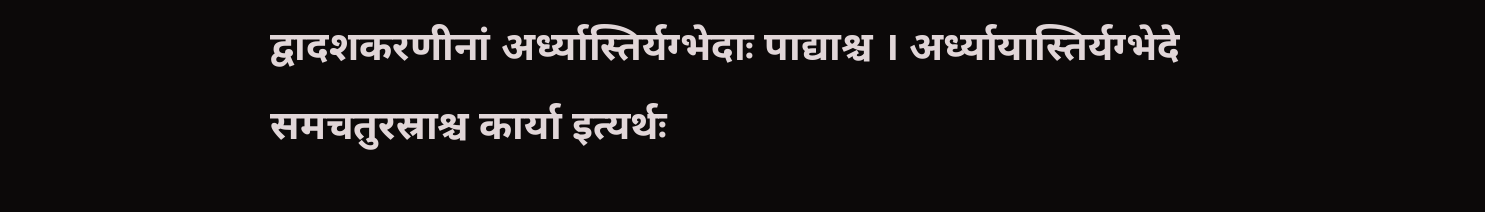द्वादशकरणीनां अर्ध्यास्तिर्यग्भेदाः पाद्याश्च । अर्ध्यायास्तिर्यग्भेदे समचतुरस्राश्च कार्या इत्यर्थः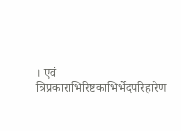। एवं त्रिप्रकाराभिरिष्टकाभिर्भेदपरिहारेण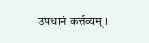उपधानं कर्त्तव्यम् ।